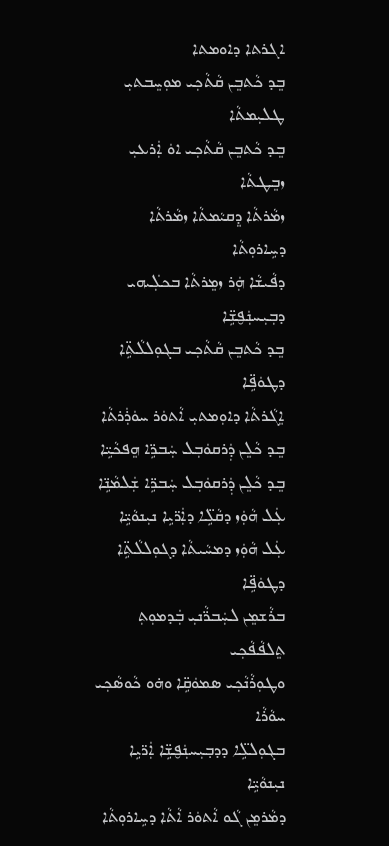ܐܓܪܬܐ ܕܐܘܡܬܐ
ܒܸܕ ܟܵܬܒܸܢ ܩܵܬܵܟܼܝ ܡܘܼܚܸܒܬܝܼ ܛܠܝܼܡܬܵܐ
ܒܸܕ ܟܵܬܒܸܢ ܩܵܬܵܟܼܝ ܐܘܿ ܐܲܪܥܝܼ ܙܒܸܛܬܵܐ
ܙܡܵܪܬܵܐ ܕܸܩܝܵܡܬܵܐ ܙܡܵܪܬܵܐ ܕܚܹܐܪܘܼܬܵܐ
ܕܦܵܝܫܵܐ ܗܲܪ ܙܡܸܪܬܵܐ ܒܟܠܲܝܗܝ ܕܒܼܝܼܚܢܲܦ̮ܫܹ̈ܐ
ܒܸܕ ܟܵܬܒܸܢ ܩܵܬܵܟܼܝ ܒܓܘܼܠܠܵܬܹ̈ܐ ܕܛܘܿܦܹ̈ܐ
ܐܸܓܵܪܬܵܐ ܕܐܘܼܡܬܝܼ ܐܵܬܘܿܪ ܚܘܿܪܲܪܬܵܐ
ܒܸܕ ܟܵܠܸܢ ܕܲܪܩܘܿܒܼܠ ܚܲܒܪܹ̈ܐ ܗܸܦܟܵܝܹ̈ܐ
ܒܸܕ ܟܵܠܸܢ ܕܲܪܩܘܿܒܼܠ ܚܲܒܪܹ̈ܐ ܫܲܠܡܵܢܹ̈ܐ
ܥܲܠ ܗܵܘܲܙ ܕܩܵܠܹ̈ܐ ܕܐܲܪ̈ܝܹܐ ܢܝܼܢܘܵܝܹ̈ܐ
ܥܲܠ ܗܵܘܲܙ ܕܡܚܵܝܬܵܐ ܕܓܘܼܠܠܵܬܹ̈ܐ ܕܛܘܿܦܹ̈ܐ
ܒܪܵܫܡܸܢ ܠܚܲܒܪ̈ܵܢܝܼ ܒܲܕܡܘܼܬܼ ܬܸܠܦܵܦܵܟܼܝ
ܘܛܘܼܪܵܢܵܟܼܝ ܣܡܘܿܩܹ̈ܐ ܘܗ̇ܘ ܟܵܘܣܵܟܼܝ ܚܘܵܪܵܐ
ܒܓܘܼܠܠܹ̈ܐ ܕܕܒ݂ܝܼܚܢܲܦ̮ܫܹ̈ܐ ܐܲܪ̈ܝܹܐ ܢܝܼܢܘܵܝܹ̈ܐ
ܕܡܵܪܡܸܢ ܓܵܘ ܐܵܬܘܿܪ ܐܵܬܵܐ ܕܚܹܐܪܘܼܬܵܐ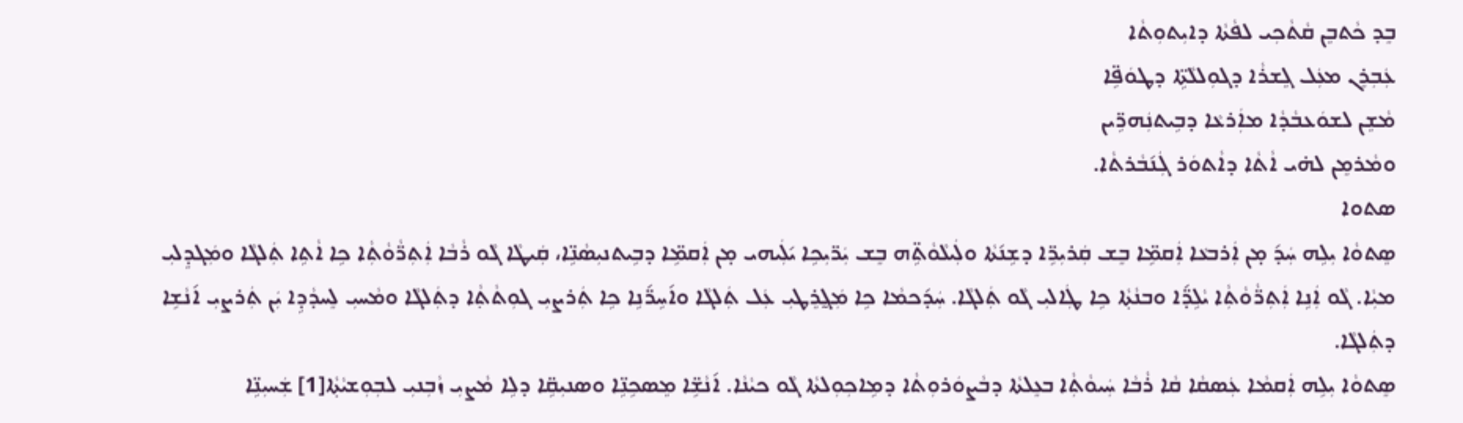ܒܸܕ ܟܵܬܒܸܢ ܩܵܬܵܟܼܝ ܠܦܵܬܵܐ ܕܐܝܼܬܘܼܬܵܐ
ܥܲܒܼܪܸܢ ܡܥܲܠ ܓܸܫܪܵܐ ܕܓܘܼܠܠܵܬܹ̈ܐ ܕܛܘܿܦܹ̈ܐ
ܡܵܫܸܢ ܠܫܘܿܥܒܵܕܵܐ ܡܐܲܪܥܵܐ ܕܒܹܝܬܢܲܗܪܹ̈ܝܢ
ܘܡܵܪܡܸܢ ܠܗ̇ܝ ܐܵܬܵܐ ܕܐܵܬܘܿܪ ܓܲܢ݇ܒܵܪܬܵܐ.
ܣܬܘܐ
ܣܸܬܘܵܐ ܝܼܠܹܗ ܚܲܕ݇ ܡ̣ܢ ܐܲܪܒܥܵܐ ܐܲܩܡܹ̈ܐ ܒܸܫ ܩܲܪܝܼܪܹ̈ܐ ܕܫܹܢ݇ܬܵܐ ܘܠܲܝܠܵܘܵܬܹ̈ܗ ܒܸܫ ܝܲܪ̈ܝܼܟܹܐ ܝ݇ܠܲܝܗܝ ܡ̣ܢ ܐܲܩܡܹ̈ܐ ܕܒܹܝܬܢܝܼܣܵܢܹ̈ܐ، ܩܲܝܛܵܐ ܓܵܘ ܪܵܒܵܐ ܐܲܬܼܪ̈ܵܘܵܬܼܵܐ ܟܹܐ ܐܵܬܹܐ ܬܲܠܓܵܐ ܘܡܲܓܕܸܠܝܼ ܡܝܼܵܐ. ܓܵܘ ܐܲܢܹܐ ܐܲܬܼܪ̈ܵܘܵܬܼܵܐ ܝܵܠܹܕ̈݇ܐ ܘܒܢܵܬ݂ܵܐ ܟܹܐ ܛܲܐܠܝܼ ܓܵܘ ܬܲܠܓܵܐ. ܚܲܕ݇ܟܡܵܐ ܟܹܐ ܡܲܓ̰ܪܸܛܝܼ ܥܲܠ ܬܲܠܓܵܐ ܘܐ݇ܚܹܪ̈݇ܢܹܐ ܟܹܐ ܬܲܪܨܝܼ ܓܘܼܬܵܬ݂ܵܐ ܕܬܲܠܓܵܐ ܘܡܵܚܝܼ ܠܸܚܕܵܕܹܐ ܝܲܢ ܬܲܪܨܝܼ ܐ݇ܢܵܫܹܐ ܕܬܲܠܓܵܐ.
ܣܸܬܘܵܐ ܝܼܠܹܗ ܐܲܩܡܵܐ ܥܲܣܩܵܐ ܩܵܐ ܪܵܒܵܐ ܚܲܝܘܵܬܼܵܐ ܒܥܸܠܬܵܐ ܕܒܵܨܘܿܪܘܼܬܵܐ ܕܡܹܐܟܼܘܼܠܬܵܐ ܓܵܘ ܟܝܵܢܵܐ. ܐ݇ܢܵܫܹ̈ܐ ܡܸܣܟܹܢܹ̈ܐ ܘܣܢܝܼܩܹ̈ܐ ܕܠܹܐ ܡܵܨܝܼ ܙܵܒܼܢܝܼ ܠܒܼܘܼܫܝܵܬ݂ܵܐ[1] ܫܲܚܝܼܢܹ̈ܐ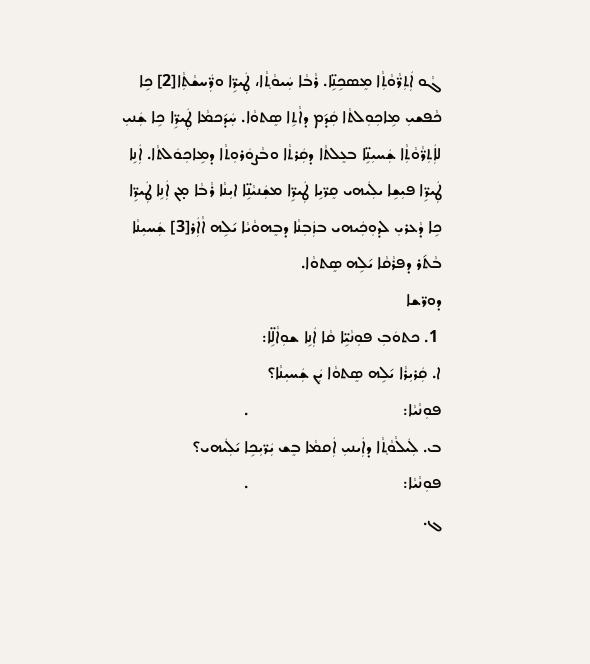ܓܵܘ ܐܲܬܼܪ̈ܵܘܵܬܼܵܐ ܡܸܣܟܹܢܹ̈ܐ. ܪܵܒܵܐ ܚܲܝܘܵܬ݂ܵܐ، ܛܲܝܪܹ̈ܐ ܘܪ̈ܲܚܫܵܬܼܵܐ[2] ܟܹܐ ܟܵܦܫܝܼ ܡܹܐܟܼܘܼܠܬܵܐ ܩܲܕ݇ܡ ܕܐܵܬܹܐ ܣܸܬܘܵܐ. ܚܲܕ݇ܟܡܵܐ ܛܲܝܪܹ̈ܐ ܟܹܐ ܫܲܢܝܼ ܠܐܲܬܼܪ̈ܵܘܵܬܼܵܐ ܫܲܚܝܼܢܹ̈ܐ ܒܥܸܠܬܵܐ ܕܩܲܪܬܵܐ ܘܒܵܨܘܿܪܘܼܬܵܐ ܕܡܹܐܟܼܘܿܠܬܵܐ. ܐܲܢܹܐ ܛܲܝܪܹ̈ܐ ܦܝܼܫܹܐ ܝܠܲܝܗܝ ܩܸܪ̈ܝܹܐ ܛܲܝܪܹ̈ܐ ܡܫܲܢܝܵܢܹ̈ܐ ܐܝܼܢܵܐ ܪܵܒܵܐ ܡ̣ܢ ܐܲܢܹܐ ܛܲܝܪܹ̈ܐ ܟܹܐ ܕܵܥܪܝܼ ܠܕܘܼܟܲܝܗܝ ܒܙܲܒܼܢܵܐ ܕܒܸܗܘܵܝܵܐ ܝ݇ܠܹܗ ܐܵܐܲܪ[3] ܫܲܚܝܼܢܵܐ ܒܵܬ݇ܪ ܕܦܪܵܩܵܐ ܝ݇ܠܹܗ ܣܸܬܘܵܐ.
ܕܘܪ̈ܫܐ
 1. ܟܬܘܿܒܼ ܦܘܼܢܵܝܹ̈ܐ ܩܵܐ ܐܲܢܹܐ ܫܘܼܐܵܠܹ̈ܐ:
ܐ. ܩܲܪܝܼܪܵܐ ܝ݇ܠܹܗ ܣܸܬܘܵܐ ܝܲܢ ܫܲܚܝܼܢܵܐ؟
ܦܘܼܢܵܝܵܐ:                                      .
ܒ. ܠܲܝܠܵܘܵܬ݂ܵܐ ܕܐܲܝܢܝܼ ܐܲܩܡܵܐ ܒܸܫ ܝܲܪ̈ܝܼܟܹܐ ܝ݇ܠܲܝܗܝ؟
ܦܘܼܢܵܝܵܐ:                                      .
ܓ.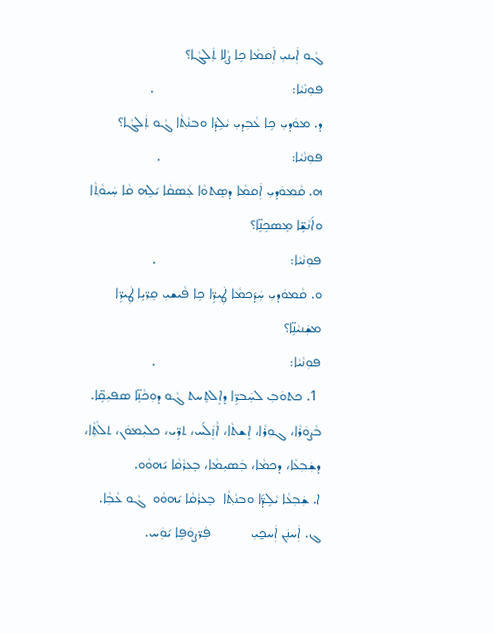ܓܵܘ ܐܲܝܢܝܼ ܐܲܩܡܵܐ ܟܹܐ ܨܵܠܹܐ ܬܲܠܓܵܐ؟
ܦܘܼܢܵܝܵܐ:                                      .
ܕ. ܡܘܿܕܝܼ ܟܹܐ ܥܵܒܼܕܝܼ ܝܵܠܹܕ݇ܐ ܘܒܢܵܬ݂ܵܐ ܓܵܘ ܬܲܠܓܵܐ؟
ܦܘܼܢܵܝܵܐ:                                    .
ܗ. ܩܵܡܘܿܕܝܼ ܐܲܩܡܵܐ ܕܣܸܬܘܵܐ ܥܲܣܩܵܐ ܝ݇ܠܹܗ ܩܵܐ ܚܲܝܘܵܬ݂ܵܐ ܘܐ݇ܢܵܫܹ̈ܐ ܡܸܣܟܹܢܹ̈ܐ؟
ܦܘܼܢܵܝܵܐ:                                     .
ܘ. ܩܵܡܘܿܕܝܼ ܚܲܕ݇ܟܡܵܐ ܛܲܝܪܹ̈ܐ ܟܹܐ ܦܵܝܫܝܼ ܩܸܪ̈ܝܹܐ ܛܲܝܪܹ̈ܐ ܡܫܲܢܝܵܢܹ̈ܐ؟
ܦܘܼܢܵܝܵܐ:                                     .
 1. ܟܬܘܿܒܼ ܠܚܲܒܪܹ̈ܐ ܕܐܸܠܬܸܚܬ ܓܵܘ ܕܘܼܟܵܢܹ̈ܐ ܣܦܝܼܩܹ̈ܐ. ܒܵܨܘܿܪܵܐ، ܓܘܼܪܵܐ، ܐܸܫܬܵܐ، ܐܵܙܲܠ݇ܚ، ܬܪܹ̈ܝ، ܟܠܝܼܡܘܿܢ، ܬܠܵܬܼܵܐ، ܕܫܲܒܼܥܵܐ، ܕܟܡܵܐ، ܒܲܣܝܼܡܵܐ، ܒܸܥܪܵܩܵܐ ܝ݇ܗܘܵܘ.
ܐ. ܫܲܒܼܥܵܐ ܝܵܠܹܕ̈݇ܐ ܘܒܢܵܬ݂ܵܐ  ܒܸܥܪܵܩܵܐ ܝ݇ܗܘܵܘ  ܓܵܘ ܥܵܒܼܵܐ.
ܓ. ܐܲܚܢܲܢ ܐܲܚܟ̰ܝܼ           ܦܲܪ̈ܨܘܿܦܹܐ ܝ݇ܘܲܚ.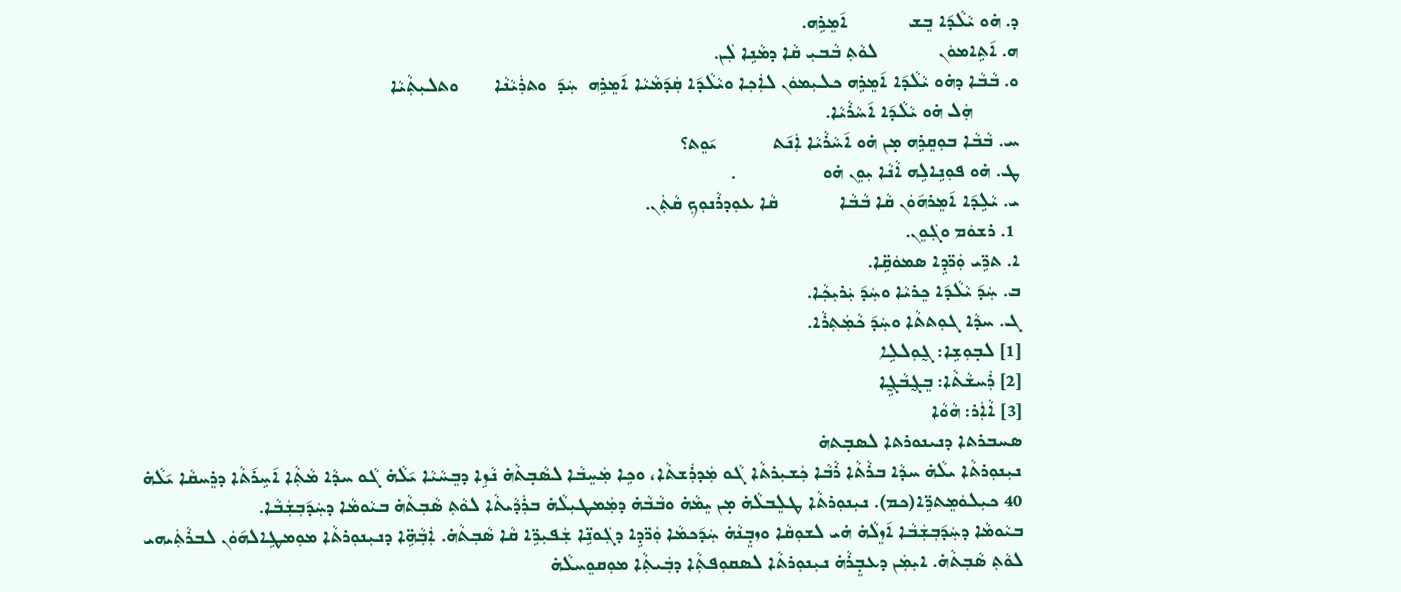ܕ. ܗ̇ܘ ܝܵܠܵܕ݇ܐ ܒܸܫ            ܐ݇ܡܸܪܹܗ.
ܗ. ܐ݇ܬܹܐܡܘܿܢ            ܠܘܵܬܼ ܒܵܒܝܼ ܩܵܐ ܕܡܵܢܹܐ ܠܲܢ.
ܘ. ܒܵܒܵܐ ܕܗ̇ܘ ܝܵܠܵܕ݇ܐ ܐ݇ܡܸܪܹܗ ܟܠܝܼܡܘܿܢ ܠܐܲܟܼܐ ܘܝܵܠܵܕ݇ܐ ܩܲܕ݇ܡܵܝܵܐ ܐ݇ܡܸܪܹܗ  ܚܲܕ݇  ܘܬܪܲܝܵܢܵܐ       ܘܬܠܝܼܬܼܵܝܵܐ
         ܗܲܠ ܗ̇ܘ ܝܵܠܵܕ݇ܐ ܐ݇ܚܵܪܵܝܵܐ.
ܚ. ܒܵܒܵܐ ܒܘܼܩܸܪܹܗ ܡ̣ܢ ܗ̇ܘ ܐ݇ܚܵܪܵܝܵܐ ܐܲܢ݇ܬ           ܝ݇ܘܸܬ؟
ܛ. ܗ̇ܘ ܦܘܼܢܹܐܠܹܗ ܐܵܢܵܐ ܝܼܘܸܢ ܗ̇ܘ                 .
ܝ. ܝܵܠܹܕ݇ܐ ܐ݇ܡܸܪܗ݇ܘܿܢ ܩܵܐ ܒܵܒܵܐ            ܩܵܐ ܥܘܼܕܪܵܢܘܼܟܼ ܩܵܬܲܢ.
 1. ܪܫܘܿܡ ܘܓܲܘܸܢ.
ܐ. ܬܪܹ̈ܝ ܘܲܪ̈ܕܹܐ ܣܡܘܿܩܹ̈ܐ.
ܒ. ܚܲܕ݇ ܝܵܠܵܕ݇ܐ ܟܸܪܝܵܐ ܘܚܲܕ݇ ܝܲܪܝܼܟܼܵܐ.
ܓ. ܚܕܵܐ ܓܘܼܬܬܵܐ ܘܚܲܕ݇ ܟܵܡܲܬܼܪܵܐ.
[1] ܠܒ݂ܘܼܫܹܐ: ܓ̰ܘܼܠܠܹܐ
[2] ܪܲܚܫܵܬܵܐ: ܒܸܓ̰ܒܵܓ̰ܹܐ
[3] ܐܵܐܲܪ: ܗܵܘܵܐ
ܣܚܒܪܬܐ ܕܢܝܢܘܪܬܐ ܠܣܒ݂ܬܗ̇
ܢܝܼܢܘܼܪܬܵܐ ܝܠܵܗ̇ ܚܕܵܐ ܒܪܵܬܵܐ ܪܵܒܵܐ ܟܲܫܝܼܪܬܵܐ ܓܵܘ ܡܲܕܪܲܫܬܵܐ، ܘܟܹܐ ܡܲܚܸܒܵܐ ܠܣܵܒ݂ܬܵܗ̇ ܢܵܙܹܐ ܕܒܸܚܵܝܵܐ ܝ݇ܠܵܗ̇ ܓܵܘ ܚܕܵܐ ܡܵܬܼܵܐ ܐ݇ܚܹܪ݇ܬܵܐ ܕܪܸܚܩܵܐ ܝ݇ܠܵܗ̇ 40 ܟܝܼܠܘܿܡܸܬܪܹ̈ܐ(ܟܡ). ܢܝܼܢܘܼܪܬܵܐ ܛܠܸܒܠܵܗ̇ ܡ̣ܢ ܝܸܡܵܗ̇ ܘܒܵܒܵܗ̇ ܕܡܲܡܛܝܼܠܵܗ̇ ܒܪܲܕܵܝܬܵܐ ܠܘܵܬܼ ܣܵܒܼܬܵܗ̇ ܒܝܵܘܡܵܐ ܕܚܲܕ݇ܒܼܫܲܒܵܐ.
ܒܝܵܘܡܵܐ ܕܚܲܕ݇ܒܼܫܲܒܵܐ ܐ݇ܙܸܠܵܗ̇ ܗ̇ܝ ܠܫܘܼܩܵܐ ܘܙܒ݂ܸܢܵܗ̇ ܚܲܕ݇ܟܡܵܐ ܘܲܪ̈ܕܹܐ ܕܓܲܘܢܹ̈ܐ ܫܲܦܝܼܪܹ̈ܐ ܩܵܐ ܣܵܒܼܬܵܗ̇. ܐܲܒܼܵܗܹ̈ܐ ܕܢܝܼܢܘܼܪܬܵܐ ܡܘܼܡܛܹܐܠܗ݇ܘܿܢ ܠܒܪܵܬܲܝܗܝ ܠܘܵܬܼ ܣܵܒܼܬܵܗ̇. ܐܝܼܡܲܢ ܕܥܒ݂ܸܪܵܗ̇ ܢܝܼܢܘܼܪܬܵܐ ܠܣܩܘܼܦܬܼܵܐ ܕܒܲܝܬܼܵܐ ܡܘܼܩܘܸܚܠܵܗ̇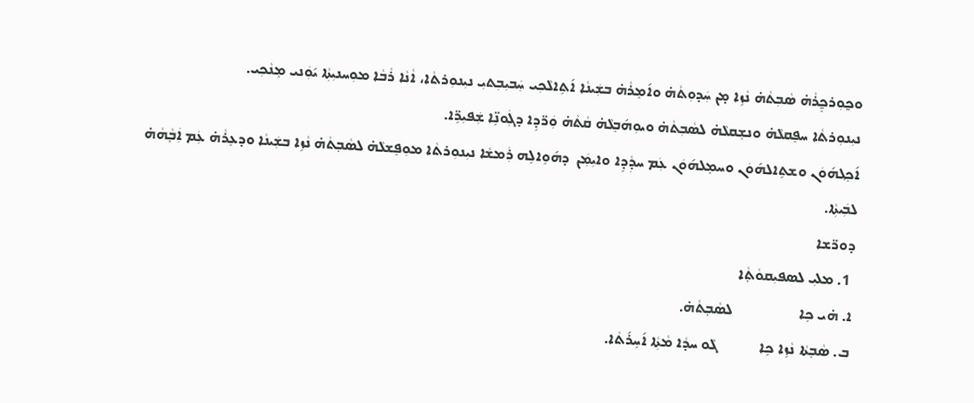ܘܟ̰ܘܼܪܟ̰ܸܪܵܗ̇ ܣܵܒܼܬܵܗ̇ ܢܵܙܹܐ ܡ̣ܢ ܚܲܕܘܼܬܵܗ̇ ܘܐ݇ܡܸܪܵܗ̇ ܒܫܲܝܢܵܐ ܐ݇ܬܹܐܠܵܟܼܝ ܚܲܒܝܼܒܼܬܝܼ ܢܝܼܢܘܼܪܬܵܐ، ܐܵܢܵܐ ܪܵܒܵܐ ܡܘܼܚܢܝܼܬܼܵܐ ܝ݇ܘܲܢܝ ܡܸܢܵܟܼܝ.
ܢܝܼܢܘܼܪܬܵܐ ܚܦܸܩܠܵܗ̇ ܘܢܫܸܩܠܵܗ̇ ܠܣܵܒܼܬܵܗ̇ ܘܝܘܼܗ݇ܒܸܠܵܗ̇ ܩܵܬܵܗ̇ ܘܲܪ̈ܕܹܐ ܕܓܲܘܢܹ̈ܐ ܫܲܦܝܼܪܹ̈ܐ.
ܐ݇ܟ݂ܸܠܗ݇ܘܿܢ ܘܫܬܹܐܠܗ݇ܘܿܢ ܘܚܡܸܠܗ݇ܘܿܢ ܥܲܡ ܚܕܼܵܕܹܐ ܘܐܝܼܡܲܢ  ܕܗ݇ܘܹܐܠܹܗ ܪܲܡܫܵܐ ܢܝܼܢܘܼܪܬܵܐ ܡܘܼܦܸܫܠܵܗ̇ ܠܣܵܒ݂ܬܵܗ̇ ܢܵܙܹܐ ܒܫܲܝܢܵܐ ܘܕܥܸܪܵܗ̇ ܥܲܡ ܐܲܒ݂ܵܗܵܗ̇ ܠܒܲܝܬܼܵܐ.
ܕܘܪ̈ܫܐ
 1. ܡܠܝܼ ܠܣܦܝܼܩܘܵܬ݂ܵܐ
ܐ. ܗ̇ܝ ܟܹܐ                   ܠܣܵܒ݂ܬܵܗ̇.
ܒ. ܣܵܒ݂ܬܵܐ ܢܵܙܹܐ ܟܹܐ            ܓܵܘ ܚܕܵܐ ܡܵܬܼܵܐ ܐ݇ܚܹܪ݇ܬܵܐ.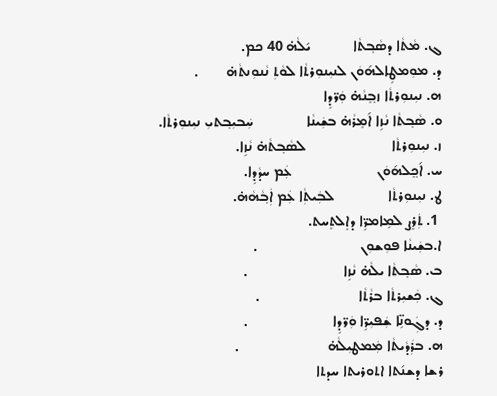ܓ. ܡܵܬܵܐ ܕܣܵܒ݂ܬܵܐ            ܝ݇ܠܵܗ̇ 40 ܟܡ.
ܕ. ܡܘܼܡܛܹܐܠܗ݇ܘܿܢ ܠܢܝܼܢܘܼܪܬܵܐ ܠܘܵܬܼ ܢܵܢܘܼܢܬܵܗ̇        .
ܗ. ܢܝܼܢܘܼܪܬܵܐ ܙܒ݂ܸܢܵܗ̇ ܘܲܪ̈ܕܹܐ
ܘ. ܣܵܒ݂ܬܵܐ ܢܵܙܹܐ ܐ݇ܡܸܪܵܗ̇ ܒܫܲܝܢܵܐ               ܚܲܒܝܼܒ݂ܬܝܼ ܢܝܼܢܘܼܪܬܵܐ.
ܙ. ܢܝܼܢܘܼܪܬܵܐ                        ܠܣܵܒ݂ܬܵܗ̇ ܢܵܙܹܐ.
ܚ. ܐ݇ܟ݂ܸܠܗ݇ܘܿܢ                        ܥܲܡ ܚܕܵܕܹܐ.
ܛ. ܢܝܼܢܘܼܪܬܵܐ               ܠܒܲܝܬܼܵܐ ܥܲܡ ܐܲܒ݂ܵܗܵܗ̇.
 1. ܬܲܪܸܨ ܠܡܹܐܡܪܹ̈ܐ ܕܐܸܠܬܸܚܬ.
ܐ.ܒܫܲܝܢܵܐ ܦܘܼܫܘܼܢ                             .
ܒ. ܣܵܒ݂ܬܵܐ ܝܠܵܗ̇ ܢܵܙܹܐ                           .
ܓ. ܟܲܫܝܼܪܬܵܐ ܒܪܵܬܵܐ                            .
ܕ. ܕܓܲܘܢܹ̈ܐ ܫܲܦܝܼܪܹ̈ܐ ܘܲܪ̈ܕܹܐ                        .
ܗ. ܒܪܲܕܵܝܬܵܐ ܡܲܡܛܝܼܠܵܗ̇                         .
ܪܫܐ ܕܫܢ݇ܬܐ ܐܬܘܪܝܬܐ ܚܕܬܐ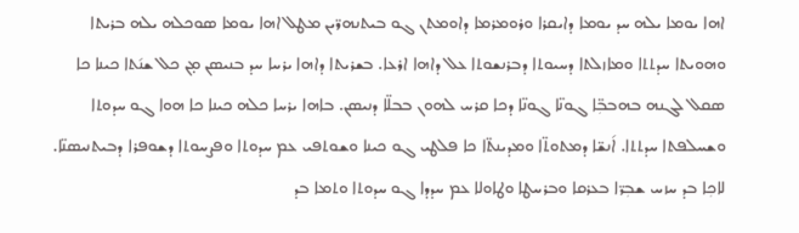ܐܗܐ ܝܘܡܐ ܝܠܗ ܚܕ ܝܘܡܐ ܕܐܝܩܪܐ ܘܪܘܡܪܡܐ ܕܐܘܡܬܢ ܓܘ ܒܝܬܢܗܪ̈ܝܢ ܡܛܠ ܐܗܐ ܝܘܡܐ ܣܘܟܠܗ ܝܠܗ ܒܪܝܬܐ ܘܗܘܝܬܐ ܚܕܬܬܐ ܘܡܐܙܠܬܐ ܕܚܝܘܬܐ ܕܒܪܢܫܘܬܐ ܥܠ ܕܐܗܐ ܐܪܥܐ. ܒܫܪܝܬܐ ܕܐܗܐ ܝܪܚܐ ܚܕ ܒܢܝܣܢ ܡ̣ܢ ܟܠ ܫܢ݇ܬܐ ܟܝܢܐ ܟܐ ܣܩܠ ܠܓܢܗ ܒܗܒܒܼ̈ܐ ܓܘܢ̈ܐ ܓܘܢ̈ܐ ܕܟܐ ܩܪܚ ܠܗܘܢ ܒܒܠ̈ܐ ܕܢܝܣܢ. ܒܐܗܐ ܝܪܚܐ ܟܠܗ ܟܝܢܐ ܟܐ ܗܘܐ ܓܘ ܚܕܘܬܐ ܘܫܚܠܦܬܐ ܚܕܬܬܐ. ܐ݇ܢܫ̈ܐ ܕܡܬܘܬ̈ܐ ܘܡܕܝܢܬ̈ܐ ܟܐ ܦܠܛܝ ܓܘ ܟܝܢܐ ܘܫܘܬܦܝ ܥܡ ܚܕܘܬܐ ܘܦܨܚܘܬܐ ܕܫܘܦܪܐ ܕܒܝܬܢܝܣܢ̈ܐ. ܠܐܟܼܐ ܒܕ ܚܙܚ ܫܒܼܪ̈ܐ ܒܥܪܩܐ ܘܒܪܚܛܐ ܘܛܐܘܠܐ ܥܡ ܚܕܕܐ ܓܘ ܚܕܘܬܐ ܘܬܡܐ ܒܕ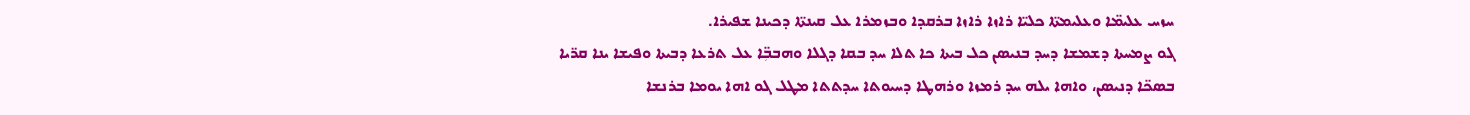ܚܙܚ ܥܠܝܡ̈ܐ ܘܥܠܝܡܬ̈ܐ ܟܠܝ̈ܐ ܪܐܙܐ ܪܐܙܐ ܒܪܩܕܐ ܘܒܙܡܪܐ ܥܠ ܩܝܢܬ̈ܐ ܕܟܝܢܐ ܫܦܝܪܐ.
ܓܘ ܨܡܚܬܐ ܕܫܡܫܐ ܕܚܕ ܒܢܝܣܢ ܟܠ ܒܝܬܐ ܟܐ ܬܠܐ ܚܕ ܒܩܐ ܕܓܠܐ ܘܗܒܒܼ̈ܐ ܥܠ ܬܪܥܐ ܕܒܝܬܐ ܘܦܝܫܐ ܝܢܐ ܩܪ̈ܝܐ ܒܣܟ̈ܐ ܕܢܝܣܢ، ܘܐܗܐ ܝܠܗ ܚܕ ܪܡܙܐ ܘܪܗܛܐ ܕܚܝܘܬܐ ܚܕܬܬܐ ܡܛܠ ܓܘ ܐܗܐ ܝܘܡܐ ܒܪܢܫܐ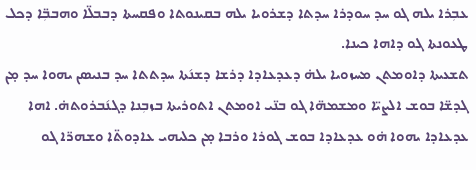ܥܒܼܪܐ ܝܠܗ ܓܘ ܚܕ ܚܘܕܪܐ ܚܕܬܐ ܕܫܪܘܝܐ ܝܠܗ ܒܩܝܢܘܬܐ ܘܦܩܚܬܐ ܕܒܒܠ̈ܐ ܘܗܒܒܼ̈ܐ ܕܟܠ ܛܥܘܢܬܐ ܓܘ ܕܐܗܐ ܟܝܢܐ.
ܬܫܥܝܬܐ ܕܐܘܡܬܢ ܡܚܙܘܝܐ ܝܠܗ̇ ܕܥܕܥܐܕܐ ܕܪܫܐ ܕܫܢ݇ܬܐ ܚܕܬܬܐ ܚܕ ܒܢܝܣܢ ܝܗܘܐ ܚܕ ܡ̣ܢ ܓܕܫ̈ܐ ܒܘܫ ܐܠܨܝ̈ܐ ܘܡܫܡܗ̈ܐ ܓܘ ܒܢ̈ܝ ܐܘܡܬܢ ܐܬܘܪܝܬܐ ܒܙܒܼܢܐ ܕܓܢ݇ܒܪܘܬܗ̇. ܐܗܐ ܥܕܥܐܕܐ ܝܗܘܐ ܗ̇ܘ ܥܕܥܐܕܐ ܒܘܫ ܓܘܪܐ ܘܪܒܐ ܡ̣ܢ ܟܠܝܗܝ ܥܐܕܘܬ̈ܐ ܘܫܗܪ̈ܐ ܓܘ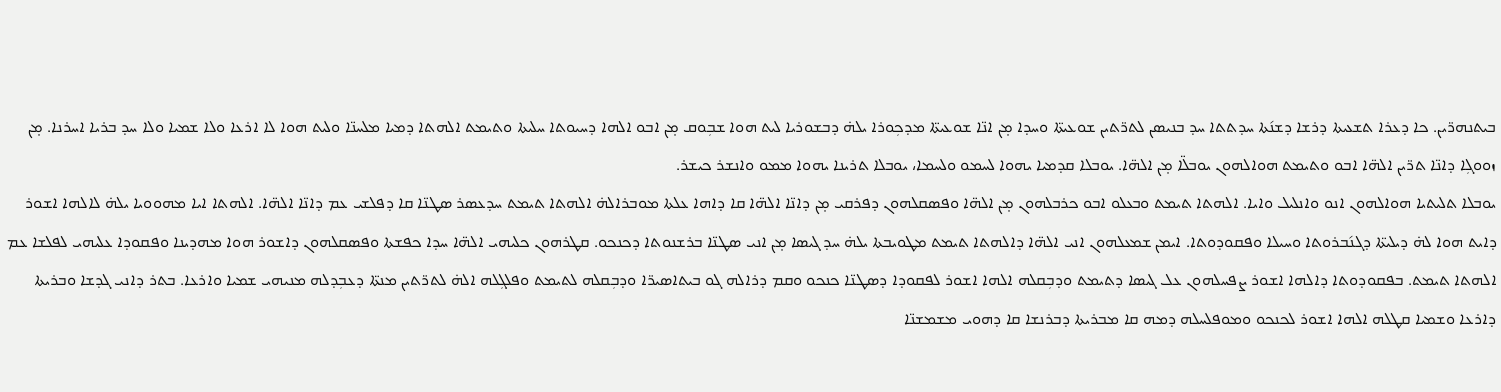ܒܝܬܢܗܪ̈ܝܢ. ܟܐ ܕܥܪܐ ܬܫܥܝܬܐ ܕܪܫܐ ܕܫܢ݇ܬܐ ܚܕܬܬܐ ܚܕ ܒܢܝܣܢ ܠܬܪ̈ܬܝܢ ܫܘܥܝܬ̈ܐ ܘܚܕܐ ܡ̣ܢ ܐܢ̈ܐ ܫܘܥܝܬ̈ܐ ܡܕܟܼܘܪܐ ܝܠܗ̇ ܕܒܫܘܪܝܐ ܠܝܬ ܗܘܐ ܫܒܼܘܩ ܡ̣ܢ ܐܒܘ ܐܠܗܐ ܕܚܝܘܬܐ ܚܠܝܬܐ ܘܬܝܡܬ ܐܠܗܬܐ ܕܡܝܐ ܡܠܚܢ̈ܐ ܘܠܝܬ ܗܘܐ ܠܐ ܐܪܥܐ ܘܠܐ ܫܡܝܐ ܘܠܐ ܚܕ ܒܪܝܐ ܐܚܪܢܐ. ܡ̣ܢ ܙܘܘܓܼܐ ܕܐܢ̈ܐ ܬܪ̈ܝܢ ܐܠܗ̈ܐ ܐܒܘ ܘܬܝܡܬ ܗܘܐܠܗܘܢ ܝܘܒܠ̈ܐ ܡ̣ܢ ܐܠܗ̈ܐ. ܝܘܒܠܐ ܩܕܡܝܐ ܝܗܘܐ ܠܚܡܘ ܘܠܚܡܐ، ܝܘܒܠܐ ܬܪܝܢܐ ܝܗܘܐ ܡܡܘ ܘܐܢܫܪ ܟܝܫܪ.
ܝܘܒܠܐ ܬܠܝܬܝܐ ܗܘܐܠܗܘܢ ܐܢܘ ܘܐܢܠܝܠ ܘܐܝܐ. ܐܠܗܬܐ ܬܝܡܬ ܘܒܥܠܘ ܐܒܘ ܟܪܒܠܗܘܢ ܡ̣ܢ ܐܠܗ̈ܐ ܘܦܣܩܠܗܘܢ ܕܦܪܩܝ ܡ̣ܢ ܕܐܢ̈ܐ ܐܠܗ̈ܐ ܩܐ ܕܐܗܐ ܥܠܬܐ ܡܘܒܪܐܠܗ̇ ܐܠܗܬܐ ܬܝܡܬ ܚܕܥܣܪ ܣܛܢ̈ܐ ܩܐ ܕܦܠܫܝ ܥܡ ܕܐܢ̈ܐ ܐܠܗ̈ܐ. ܐܠܗܬܐ ܐܝܐ ܡܗܘܘܝܐ ܝܠܗ̇ ܠܐܠܗܐ ܐܫܘܪ ܕܐܝܬ ܗܘܐ ܠܗ̇ ܕܝܠܝܬ̈ܐ ܕܓܢ݇ܒܪܘܬܐ ܘܚܝܠܐ ܘܦܩܘܕܘܬܐ. ܐܝܡܢ ܫܡܥܠܗܘܢ ܐܢܝ ܐܠܗ̈ܐ ܕܐܠܗܬܐ ܬܝܡܬ ܡܛܘܝܒܬܐ ܝܠܗ̇ ܚܕ ܓܝܣܐ ܡ̣ܢ ܐܢܝ ܣܛܢ̈ܐ ܒܪܫܢܘܬܐ ܕܟܢܟܘ. ܩܛܪܗܘܢ ܟܠܝܗܝ ܐܠܗ̈ܐ ܚܕܐ ܟܦܫܬܐ ܘܦܣܩܠܗܘܢ ܕܐܫܘܪ ܗܘܐ ܡܗܕܝܢܐ ܘܦܩܘܕܐ ܥܠܝܗܝ ܠܦܠܫܐ ܥܡ ܐܠܗܬܐ ܬܝܡܬ. ܒܦܩܘܕܘܬܐ ܕܐܠܗܐ ܐܫܘܪ ܨܦܚܠܗܘܢ ܥܠ ܓܝܣܐ ܕܬܝܡܬ ܘܕܒܼܩܠܗ ܐܠܗܐ ܐܫܘܪ ܠܦܩܘܕܐ ܕܣܛܢ̈ܐ ܟܢܟܘ ܘܩܡ ܕܪܐܠܗ ܓܘ ܒܝܬܐܣܝܪ̈ܐ ܘܕܒܼܩܠܗ ܠܬܝܡܬ ܘܦܠܓܼܠܗ ܐܠܗ̇ ܠܬܪ̈ܬܝܢ ܡܢܬ̈ܐ ܕܥܒܼܕܠܗ ܡܢܝܗܝ ܫܡܝܐ ܘܐܪܥܐ. ܒܬܪ ܕܐܢܝ ܓܕܫܐ ܘܒܪܝܬܐ ܕܐܪܥܐ ܘܫܡܝܐ ܩܛܠܗ ܐܠܗܐ ܐܫܘܪ ܠܟܢܟܘ ܘܡܘܦܠܚܠܗ ܕܡܗ ܩܐ ܡܒܪܝܬܐ ܕܒܪܢܫܐ ܩܐ ܕܗܘܝ ܡܫܡܫܢ̈ܐ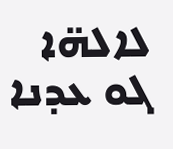ܠܐܠܗ̈ܐ ܓܘ ܥܕܢܐ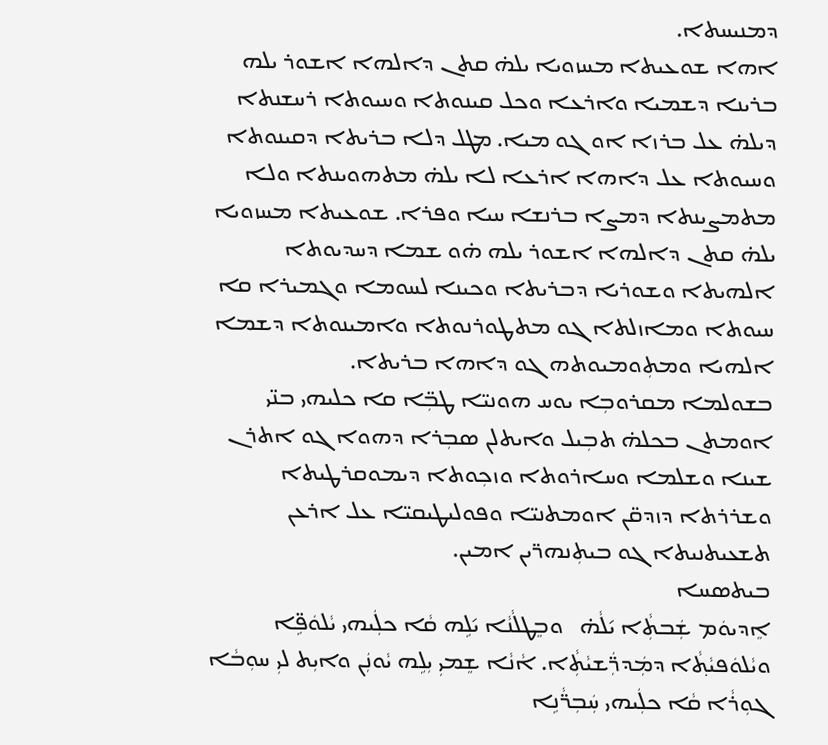ܕܡܢܝܚܬܐ.
ܐܗܐ ܫܘܥܝܬܐ ܡܚܙܘܝܐ ܝܠܗ̇ ܩܬܢ ܕܐܠܗܐ ܐܫܘܪ ܝܠܗ ܒܪܝܢܐ ܕܫܡܝܐ ܘܐܪܥܐ ܘܟܠ ܩܝܢܘܬܐ ܘܚܝܘܬܐ ܪܚܫܢܬܐ ܕܝܠܗ̇ ܥܠ ܒܪܙܐ ܐܘ ܓܘ ܡܝܐ. ܡܛܠ ܕܠܐ ܒܪܝܬܐ ܕܩܝܢܘܬܐ ܘܚܝܘܬܐ ܥܠ ܕܐܗܐ ܐܪܥܐ ܠܐ ܝܠܗ̇ ܡܬܗܘܝܢܬܐ ܘܠܐ ܡܬܡܨܝܢܬܐ ܕܡܨܐ ܒܪܢܫܐ ܚܝܐ ܘܦܪܐ. ܫܘܥܝܬܐ ܡܚܙܘܝܐ ܝܠܗ̇ ܩܬܢ ܕܐܠܗܐ ܐܫܘܪ ܝܠܗ ܗ̇ܘ ܫܡܐ ܕܚܕܝܘܬܐ ܐܠܗܝܬܐ ܘܫܘܪܝܐ ܕܒܪܝܬܐ ܘܟܝܢܐ ܠܚܘܡܐ ܘܓܡܝܪܐ ܩܐ ܚܝܘܬܐ ܘܡܐܙܠܬܐ ܓܘ ܡܬܛܘܪܢܘܬܐ ܘܐܡܝܢܘܬܐ ܕܫܡܐ ܐܠܗܝܐ ܘܡܬܼܘܡܝܘܬܗ ܓܘ ܕܐܗܐ ܒܪܝܬܐ.
ܒܫܘܠܡܐ ܡܩܪܘܒܼܐ ܝܘܚ ܗܘܢܝ̈ܐ ܛܒܼ̈ܐ ܩܐ ܟܠܝܗܝ ܒܢ̈ܝ ܐܘܡܬܢ ܒܟܠܗ̇ ܬܒܼܝܠ ܘܐܝܬܠܢ ܣܒܼܪܐ ܕܗܘܐ ܓܘ ܐܬܪܢ ܫܝܢܐ ܘܫܠܡܐ ܘܚܐܪܘܬܐ ܘܙܟܼܘܬܐ ܕܝܡܘܩܪܛܝܬܐ ܘܫܪܪܬܐ ܕܙܕܩ̈ܢ ܐܘܡܬܢܝ̈ܐ ܘܦܘܠܝܛܝܩܝ̈ܐ ܥܠ ܐܪܥܢ ܬܫܥܝܬܢܝܬܐ ܓܘ ܒܝܬܼܢܗܪ̈ܝܢ ܐܡܝܢ.
ܒܝܬܣܚܐ
ܐܸܕܝܘܿܡ ܫܲܒܬܼܵܐ ܝ݇ܠܵܗ̇   ܘܒܸܛܠܵܢܵܐ ܝ݇ܠܹܗ ܩܵܐ ܟܠܲܝܗܝ ܝܵܠܘܿܦܹ̈ܐ ܘܝܵܠܘܿܦܝܵܬ݂ܵܐ ܕܡܲܕܪ̈ܲܫܝܵܬܼܵܐ. ܐܵܢܵܐ ܫܸܡܝܼ ܝܼܠܹܗ ܝܵܘܢܲܢ ܘܐܝܼܬ ܠܝܼ ܚܘܼܒܵܐ ܓܘܼܪܵܐ ܩܵܐ ܟܠܲܝܗܝ ܚܲܒܼܪ̈ܵܢܹܐ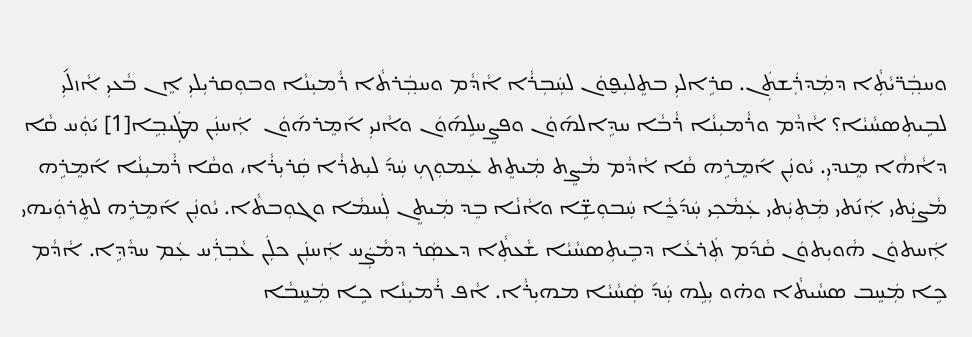ܘܚܒ݂ܲܪ̈ܝܵܬܼܵܐ ܕܡܲܕܪܲܫܬܲܢ. ܩܪܹܐܠܝܼ ܒܬܸܠܝܼܦ̮ܘܿܢ ܠܚܲܒܼܪܵܐ ܐܵܕܵܡ ܘܚܒ݂ܲܪܬܵܐ ܪܵܡܝܼܢܵܐ ܘܒܘܼܩܪܝܼܠܝܼ ܐܸܢ ܒܵܥܝܼ ܐܵܙܠ݇ܝܼ ܠܒܹܝܬܼܣܚܵܝܵܐ؟ ܐܵܕܵܡ ܘܪܵܡܝܼܢܵܐ ܪܵܒܵܐ ܚܕܹܐܠܗ݇ܘܿܢ ܘܦܨܸܚܠܹܗ݇ܘܿܢ ܘܐܵܢܝܼ ܐ݇ܡܸܪܗ݇ܘܿܢ  ܐܲܚܢܲܢ ܡܛܲܝܒ݂ܹܐ[1] ܝ݇ܘܲܚ ܩܵܐ ܕܐܵܗܵܐ ܡܸܢܕܝܼ. ܝܵܘܢܲܢ ܐ݇ܡܸܪܹܗ ܩܵܐ ܐܵܕܵܡ ܡܵܨܸܬ ܡܲܝܬܸܬ ܥܲܡܘܼܟܼ ܚܲܕ݇ ܠܝܼܬܪܵܐ ܩܲܪܝܼܪܵܐ، ܘܩܵܐ ܪܵܡܝܼܢܵܐ ܐ݇ܡܸܪܹܗ ܡܵܨܝܲܬܝ ܐܲܢ݇ܬܝ ܡܲܬܼܝܲܬܝ ܥܲܡܵܟܼܝ ܚܲܕ݇ܟ̰ܵܐ ܚܲܒܘܼܫܹ̈ܐ ܘܐܵܢܵܐ ܒܸܕ ܡܲܝܬܸܢ ܠܲܚܡܵܐ ܘܓܘܼܒܬܵܐ. ܝܵܘܢܲܢ ܐ݇ܡܸܪܹܗ ܠܬܸܪܘܲܝܗܝ ܐܲܚܬܘܿܢ ܗܵܘܝܼܬܘܿܢ ܩܵܕ݇ܡ ܬܲܪܥܵܐ ܕܒܹܝܬܼܣܚܵܝܵܐ ܫܵܥܬܼܵܐ ܕܥܣܲܪ ܕܡܵܨܲܚ ܐܲܚܢܲܢ ܟܠܲܢ ܥܵܒܼܪܲܚ ܥܲܡ ܚܕܵܕܹܐ. ܐܵܕܵܡ ܟܹܐ ܡܲܚܸܒ ܣܚܵܝܬܵܐ ܘܗ̇ܘ ܝܼܠܹܗ ܚܲܕ݇ ܣܲܚܵܝܵܐ ܡܗܝܼܪܵܐ. ܐܵܦ ܪܵܡܝܼܢܵܐ ܟܹܐ ܡܲܚܸܒܵܐ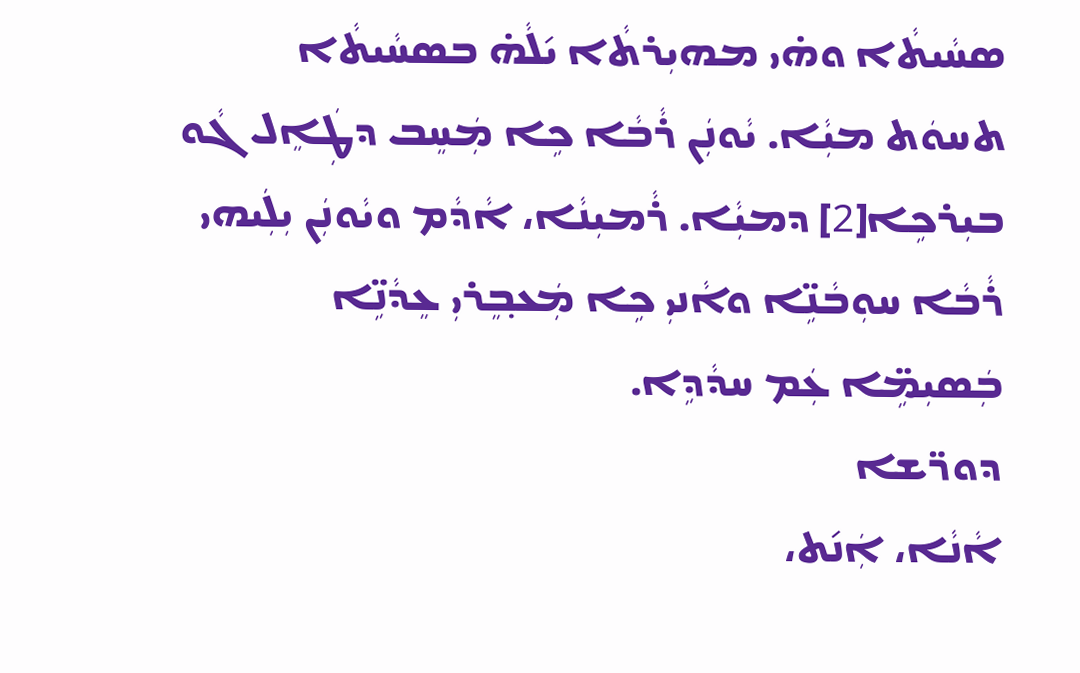ܣܚܵܝܬܵܐ ܘܗ̇ܝ ܡܗܝܼܪܬܵܐ ܝ݇ܠܵܗ̇ ܒܣܚܵܝܬܵܐ ܬܚܘܿܬ ܡܝܼܵܐ. ܝܵܘܢܲܢ ܪܵܒܵܐ ܟܹܐ ܡܲܚܸܒ ܕܛܲܐܸܠ ܓܵܘ ܒܝܼܪܟܹܐ[2] ܕܡܝܼܵܐ. ܪܵܡܝܼܢܵܐ، ܐܵܕܵܡ ܘܝܵܘܢܲܢ ܝܼܠܲܝܗܝ ܪܵܒܵܐ ܚܘܼܒܵܢܹ̈ܐ ܘܐܵܢܝܼ ܟܹܐ ܡܲܥܒ݂ܸܪܝܼ ܥܸܕܵܢܹ̈ܐ ܒܲܣܝܼܡܹ̈ܐ ܥܲܡ ܚܕܵܕܹܐ.
ܕܘܪ̈ܫܐ
ܐܵܢܵܐ، ܐܲܢ݇ܬ،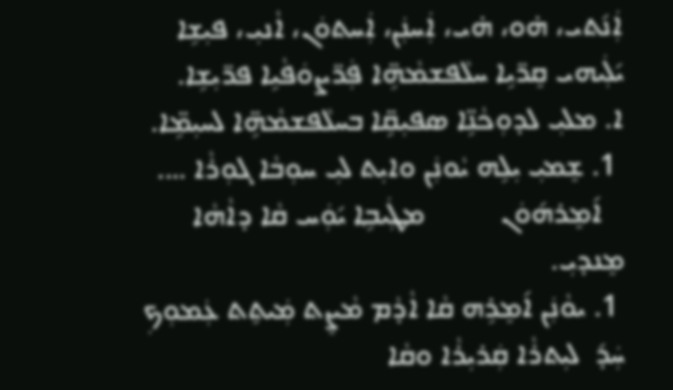ܐܲܢ݇ܬܝ، ܗ̇ܘ، ܗ̇ܝ، ܐܲܚܢܲܢ، ܐܲܚܬܘܿܢ، ܐܵܢܝܼ، ܦܝܼܫܹܐ ܝ݇ܠܲܝܗܝ ܩܸܪ̈ܝܹܐ ܚܠܵܦܫܡܵܗܹ̈ܐ ܦܲܪ̈ܨܘܿܦܵܝܹܐ ܦܪ̈ܝܼܫܹܐ.
ܐ. ܡܠܝܼ ܠܕܘܼܟܵܢܹ̈ܐ ܣܦܝܼܩܹ̈ܐ ܒܚܠܵܦܫܡܵܗܹ̈ܐ ܠܚܝܼܡܹ̈ܐ.
 1. ܫܸܡܝܼ ܝܼܠܹܗ ܝܵܘܢܲܢ ܘܐܝܼܬ ܠܝܼ ܚܘܼܒܵܐ ܓܘܼܪܵܐ ….
   ܐ݇ܡܸܪܗ݇ܘܿܢ          ܡܛܲܝܒܹ݂ܐ ܝ݇ܘܲܚ ܩܵܐ ܕܐܵܗܵܐ ܡܸܢܕܝܼ.
 1. ܝܘܵܢܲܢ ܐ݇ܡܸܪܹܗ ܩܵܐ ܐܵܕܵܡ ܡܵܨܸܬ ܡܲܝܬܸܬ ܥܲܡܘܼܟܼ ܚܲܕ݇  ܠܝܼܬܪܵܐ ܩܲܪܝܼܪܵܐ ܘܩܵܐ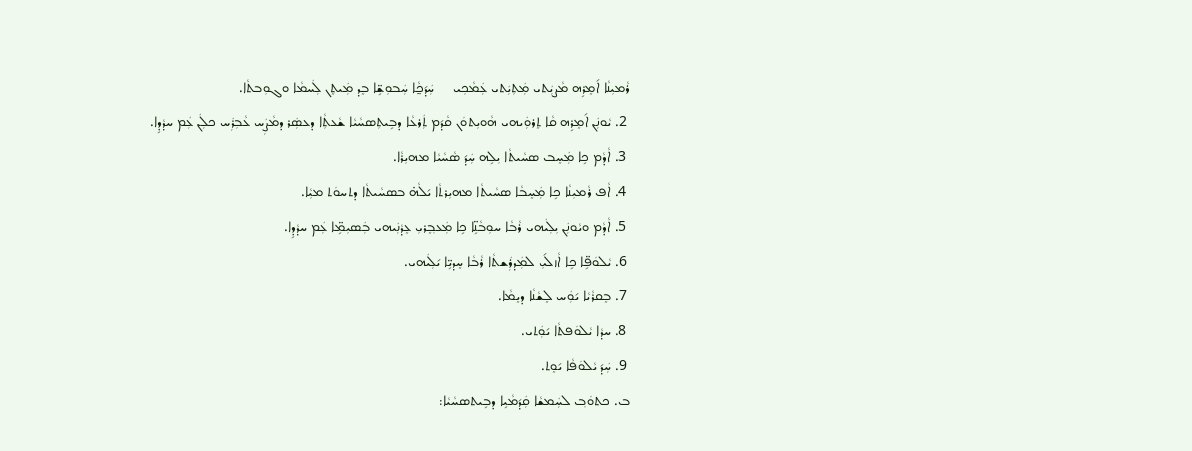ܪܵܡܝܼܢܵܐ ܐ݇ܡܸܪܹܗ ܡܵܨܝܲܬܝ ܡܲܬܼܝܲܬܝ ܥܲܡܵܟܼܝ     ܚܲܕ݇ܟ̰ܵܐ ܚܲܒܘܼܫܹ̈ܐ ܒܸܕ ܡܲܝܬܸܢ ܠܲܚܡܵܐ ܘܓܘܼܒܬܵܐ.
 2. ܝܵܘܢܲܢ ܐ݇ܡܸܪܹܗ ܩܵܐ ܬܸܪܘܲܝܗܝ ܗܵܘܝܼܬܘܿܢ ܩܵܕ݇ܡ ܬܲܪܥܵܐ ܕܒܹܝܬܼܣܚܵܝܵܐ ܫܵܥܬܼܵܐ ܕܥܣܲܪ ܕܡܵܨܲܚ ܥܵܒܼܪܲܚ ܟܠܲܢ ܥܲܡ ܚܕܵܕܹܐ.
 3. ܐܵܕܵܡ ܟܹܐ ܡܲܚܸܒ ܣܚܵܝܬܵܐ ܝܼܠܹܗ ܚܲܕ݇ ܣܵܚܵܝܵܐ ܡܗܝܼܪܵܐ.
 4. ܐܵܦ ܪܵܡܝܼܢܵܐ ܟܹܐ ܡܲܚܸܒܵܐ ܣܚܵܝܬܵܐ ܡܗܝܼܪܬܵܐ ܝ݇ܠܵܗ̇ ܒܣܚܵܝܬܵܐ ܕܬܚܘܿܬ ܡܝܼܵܐ.
 5. ܐܵܕܵܡ ܘܝܵܘܢܲܢ ܝܼܠܲܝܗܝ ܪܵܒܵܐ ܚܘܼܒܵܢܹ̈ܐ ܟܹܐ ܡܲܥܒ݂ܸܪܝܼ ܥܸܕܵܢܲܝܗܝ ܒܲܣܝܼܡܹ̈ܐ ܥܲܡ ܚܕܵܕܹܐ.
 6. ܝܵܠܘܿܦܹ̈ܐ ܟܹܐ ܐܵܙܠ݇ܝܼ ܠܡܲܕܪܲܫܬܵܐ ܪܵܒܵܐ ܚܸܕܝܹ̈ܐ ܝ݇ܠܲܝܗܝ.
 7. ܒܸܩܪܵܝܵܐ ܝ݇ܘܲܚ ܠܸܫܵܢܵܐ ܕܝܸܡܵܐ.
 8. ܚܕܵܐ ܝܵܠܘܿܦܬܵܐ ܝ݇ܘܲܬܝ.
 9. ܚܲܕ݇ ܝܵܠܘܿܦܵܐ ܝ݇ܘܸܬ.
ܒ. ܟܬܘܿܒ݂ ܠܚܲܡܫܵܐ ܩܲܕ݇ܡܵܝܹܐ ܕܒܹܝܬܣܚܵܝܵܐ: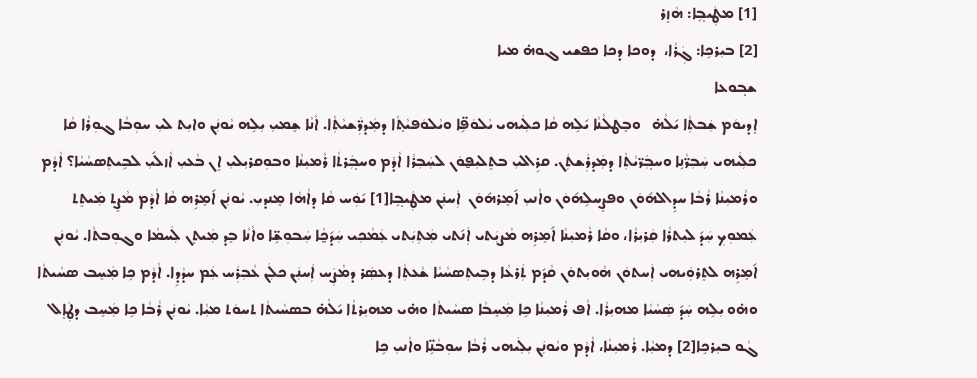[1] ܡܛܲܝܒ݂ܹܐ: ܗܵܙܸܪ
[2] ܒܝܼܪܟܹܐ: ܓܲܪܵܐ،  ܕܘܟܐ ܕܟܐ ܟܦܫܝ ܓܘܗ̇ ܡܝܐ
ܫܒ݂ܘܥܐ
ܐܸܕܝܘܿܡ ܫܲܒܬܼܵܐ ܝ݇ܠܵܗ̇   ܘܒܸܛܠܵܢܵܐ ܝ݇ܠܹܗ ܩܵܐ ܟܠܲܝܗܝ ܝܵܠܘܿܦܹ̈ܐ ܘܝܵܠܘܿܦܝܵܬ݂ܵܐ ܕܡܲܕܪ̈ܲܫܝܵܬܼܵܐ. ܐܵܢܵܐ ܫܸܡܝܼ ܝܼܠܹܗ ܝܵܘܢܲܢ ܘܐܝܼܬ ܠܝܼ ܚܘܼܒܵܐ ܓܘܼܪܵܐ ܩܵܐ ܟܠܲܝܗܝ ܚܲܒܼܪ̈ܵܢܹܐ ܘܚܒ݂ܲܪ̈ܝܵܬܼܵܐ ܕܡܲܕܪܲܫܬܲܢ. ܩܪܹܐܠܝܼ ܒܬܸܠܝܼܦ̮ܘܿܢ ܠܚܲܒܼܪܵܐ ܐܵܕܵܡ ܘܚܒ݂ܲܪܬܵܐ ܪܵܡܝܼܢܵܐ ܘܒܘܼܩܪܝܼܠܝܼ ܐܸܢ ܒܵܥܝܼ ܐܵܙܠ݇ܝܼ ܠܒܹܝܬܼܣܚܵܝܵܐ؟ ܐܵܕܵܡ ܘܪܵܡܝܼܢܵܐ ܪܵܒܵܐ ܚܕܹܐܠܗ݇ܘܿܢ ܘܦܨܸܚܠܹܗ݇ܘܿܢ ܘܐܵܢܝܼ ܐ݇ܡܸܪܗ݇ܘܿܢ  ܐܲܚܢܲܢ ܡܛܲܝܒ݂ܹܐ[1] ܝ݇ܘܲܚ ܩܵܐ ܕܐܵܗܵܐ ܡܸܢܕܝܼ. ܝܵܘܢܲܢ ܐ݇ܡܸܪܹܗ ܩܵܐ ܐܵܕܵܡ ܡܵܨܸܬ ܡܲܝܬܸܬ ܥܲܡܘܼܟܼ ܚܲܕ݇ ܠܝܼܬܪܵܐ ܩܲܪܝܼܪܵܐ، ܘܩܵܐ ܪܵܡܝܼܢܵܐ ܐ݇ܡܸܪܹܗ ܡܵܨܝܲܬܝ ܐܲܢ݇ܬܝ ܡܲܬܼܝܲܬܝ ܥܲܡܵܟܼܝ ܚܲܕ݇ܟ̰ܵܐ ܚܲܒܘܼܫܹ̈ܐ ܘܐܵܢܵܐ ܒܸܕ ܡܲܝܬܸܢ ܠܲܚܡܵܐ ܘܓܘܼܒܬܵܐ. ܝܵܘܢܲܢ ܐ݇ܡܸܪܹܗ ܠܬܸܪܘܲܝܗܝ ܐܲܚܬܘܿܢ ܗܵܘܝܼܬܘܿܢ ܩܵܕ݇ܡ ܬܲܪܥܵܐ ܕܒܹܝܬܼܣܚܵܝܵܐ ܫܵܥܬܼܵܐ ܕܥܣܲܪ ܕܡܵܨܲܚ ܐܲܚܢܲܢ ܟܠܲܢ ܥܵܒܼܪܲܚ ܥܲܡ ܚܕܵܕܹܐ. ܐܵܕܵܡ ܟܹܐ ܡܲܚܸܒ ܣܚܵܝܬܵܐ ܘܗ̇ܘ ܝܼܠܹܗ ܚܲܕ݇ ܣܲܚܵܝܵܐ ܡܗܝܼܪܵܐ. ܐܵܦ ܪܵܡܝܼܢܵܐ ܟܹܐ ܡܲܚܸܒܵܐ ܣܚܵܝܬܵܐ ܘܗ̇ܝ ܡܗܝܼܪܬܵܐ ܝ݇ܠܵܗ̇ ܒܣܚܵܝܬܵܐ ܬܚܘܿܬ ܡܝܼܵܐ. ܝܵܘܢܲܢ ܪܵܒܵܐ ܟܹܐ ܡܲܚܸܒ ܕܛܲܐܸܠ ܓܵܘ ܒܝܼܪܟܹܐ[2] ܕܡܝܼܵܐ. ܪܵܡܝܼܢܵܐ، ܐܵܕܵܡ ܘܝܵܘܢܲܢ ܝܼܠܲܝܗܝ ܪܵܒܵܐ ܚܘܼܒܵܢܹ̈ܐ ܘܐܵܢܝܼ ܟܹܐ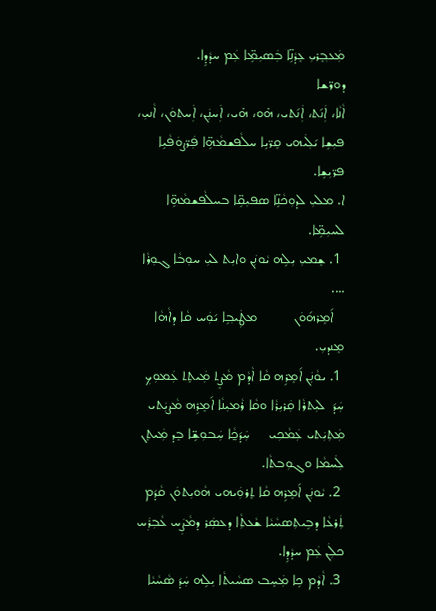ܡܲܥܒ݂ܸܪܝܼ ܥܸܕܵܢܹ̈ܐ ܒܲܣܝܼܡܹ̈ܐ ܥܲܡ ܚܕܵܕܹܐ.
ܕܘܪ̈ܫܐ
ܐܵܢܵܐ، ܐܲܢ݇ܬ، ܐܲܢ݇ܬܝ، ܗ̇ܘ، ܗ̇ܝ، ܐܲܚܢܲܢ، ܐܲܚܬܘܿܢ، ܐܵܢܝܼ، ܦܝܼܫܹܐ ܝ݇ܠܲܝܗܝ ܩܸܪ̈ܝܹܐ ܚܠܵܦܫܡܵܗܹ̈ܐ ܦܲܪ̈ܨܘܿܦܵܝܹܐ ܦܪ̈ܝܼܫܹܐ.
ܐ. ܡܠܝܼ ܠܕܘܼܟܵܢܹ̈ܐ ܣܦܝܼܩܹ̈ܐ ܒܚܠܵܦܫܡܵܗܹ̈ܐ ܠܚܝܼܡܹ̈ܐ.
 1. ܫܸܡܝܼ ܝܼܠܹܗ ܝܵܘܢܲܢ ܘܐܝܼܬ ܠܝܼ ܚܘܼܒܵܐ ܓܘܼܪܵܐ ….
   ܐ݇ܡܸܪܗ݇ܘܿܢ          ܡܛܲܝܒܹ݂ܐ ܝ݇ܘܲܚ ܩܵܐ ܕܐܵܗܵܐ ܡܸܢܕܝܼ.
 1. ܝܘܵܢܲܢ ܐ݇ܡܸܪܹܗ ܩܵܐ ܐܵܕܵܡ ܡܵܨܸܬ ܡܲܝܬܸܬ ܥܲܡܘܼܟܼ ܚܲܕ݇  ܠܝܼܬܪܵܐ ܩܲܪܝܼܪܵܐ ܘܩܵܐ ܪܵܡܝܼܢܵܐ ܐ݇ܡܸܪܹܗ ܡܵܨܝܲܬܝ ܡܲܬܼܝܲܬܝ ܥܲܡܵܟܼܝ     ܚܲܕ݇ܟ̰ܵܐ ܚܲܒܘܼܫܹ̈ܐ ܒܸܕ ܡܲܝܬܸܢ ܠܲܚܡܵܐ ܘܓܘܼܒܬܵܐ.
 2. ܝܵܘܢܲܢ ܐ݇ܡܸܪܹܗ ܩܵܐ ܬܸܪܘܲܝܗܝ ܗܵܘܝܼܬܘܿܢ ܩܵܕ݇ܡ ܬܲܪܥܵܐ ܕܒܹܝܬܼܣܚܵܝܵܐ ܫܵܥܬܼܵܐ ܕܥܣܲܪ ܕܡܵܨܲܚ ܥܵܒܼܪܲܚ ܟܠܲܢ ܥܲܡ ܚܕܵܕܹܐ.
 3. ܐܵܕܵܡ ܟܹܐ ܡܲܚܸܒ ܣܚܵܝܬܵܐ ܝܼܠܹܗ ܚܲܕ݇ ܣܵܚܵܝܵܐ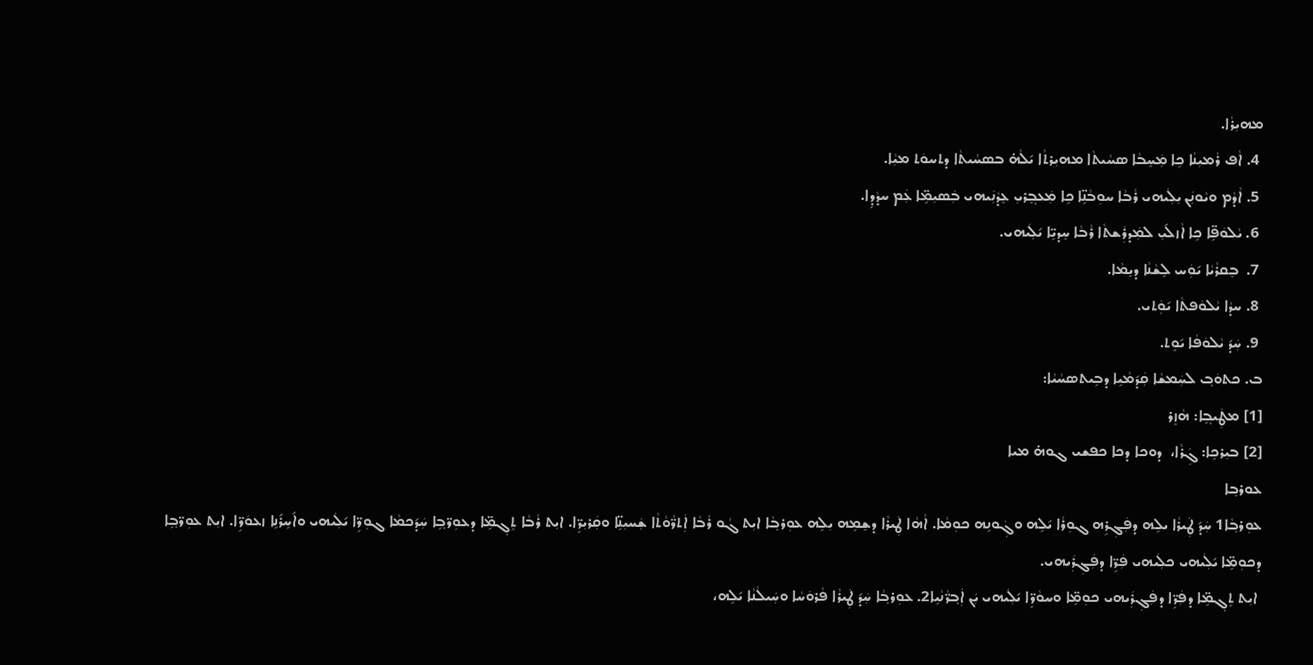ܡܗܝܼܪܵܐ.
 4. ܐܵܦ ܪܵܡܝܼܢܵܐ ܟܹܐ ܡܲܚܸܒܵܐ ܣܚܵܝܬܵܐ ܡܗܝܼܪܬܵܐ ܝ݇ܠܵܗ̇ ܒܣܚܵܝܬܵܐ ܕܬܚܘܿܬ ܡܝܼܵܐ.
 5. ܐܵܕܵܡ ܘܝܵܘܢܲܢ ܝܼܠܲܝܗܝ ܪܵܒܵܐ ܚܘܼܒܵܢܹ̈ܐ ܟܹܐ ܡܲܥܒ݂ܸܪܝܼ ܥܸܕܵܢܲܝܗܝ ܒܲܣܝܼܡܹ̈ܐ ܥܲܡ ܚܕܵܕܹܐ.
 6. ܝܵܠܘܿܦܹ̈ܐ ܟܹܐ ܐܵܙܠ݇ܝܼ ܠܡܲܕܪܲܫܬܵܐ ܪܵܒܵܐ ܚܸܕܝܹ̈ܐ ܝ݇ܠܲܝܗܝ.
 7.  ܒܸܩܪܵܝܵܐ ܝ݇ܘܲܚ ܠܸܫܵܢܵܐ ܕܝܸܡܵܐ.
 8. ܚܕܵܐ ܝܵܠܘܿܦܬܵܐ ܝ݇ܘܲܬܝ.
 9. ܚܲܕ݇ ܝܵܠܘܿܦܵܐ ܝ݇ܘܸܬ.
ܒ. ܟܬܘܿܒ݂ ܠܚܲܡܫܵܐ ܩܲܕ݇ܡܵܝܹܐ ܕܒܹܝܬܣܚܵܝܵܐ:
[1] ܡܛܲܝܒ݂ܹܐ: ܗܵܙܸܪ
[2] ܒܝܼܪܟܹܐ: ܓܲܪܵܐ،  ܕܘܟܐ ܕܟܐ ܟܦܫܝ ܓܘܗ̇ ܡܝܐ
ܥܘܪܒ݂ܐ
ܥܘܼܪܒ݂ܵܐ1 ܚܲܕ݇ ܛܲܝܪܵܐ ܝܠܹܗ ܕܦܲܓܼܪܹܗ ܓܘܼܪܵܐ ܝ݇ܠܹܗ ܘܓܲܘܢܹܗ ܟܘܼܡܵܐ. ܐܵܗܵܐ ܛܲܝܪܵܐ ܕܫܸܡܹܗ ܝܼܠܹܗ ܥܘܼܪܒ݂ܵܐ ܐܝܼܬ ܓܵܘ ܪܵܒܵܐ ܐܲܬܪ̈ܵܘܵܬܵܐ ܫܲܚܝܼܢܹ̈ܐ ܘܩܲܪܝܼܪܹ̈ܐ. ܐܝܼܬ ܪܵܒܵܐ ܬܸܓ݂ܡܹ̈ܐ ܕܥܘܼܪ̈ܒ݂ܹܐ ܚܲܕ݇ܟܡܵܐ ܓܘܼܪܹ̈ܐ ܝ݇ܠܲܝܗܝ ܘܐ݇ܚܹܪ݇ܢܹܐ ܙܥܘܿܪܹ̈ܐ. ܐܝܼܬ ܥܘܼܪ̈ܒ݂ܹܐ  ܕܟܘܼܡܹ̈ܐ ܝ݇ܠܲܝܗܝ ܟܠܲܝܗܝ ܦܲܪܹ̈ܐ ܕܦܲܓܼܪܲܝܗܝ.
 ܐܝܼܬ ܬܸܓ݂ܡܹ̈ܐ ܕܦܲܪܹ̈ܐ ܕܦܲܓܼܪܲܝܗܝ ܟܘܼܡܹ̈ܐ ܘܚܘܵܪܹ̈ܐ ܝ݇ܠܲܝܗܝ ܝܲܢ ܐܲܒ݂ܪ̈ܵܢܵܝܹܐ2. ܥܘܼܪܒ݂ܵܐ ܚܲܕ݇ ܛܲܝܪܵܐ ܦܵܪܘܿܚܵܐ ܘܚܲܝܠܵܢܵܐ ܝ݇ܠܹܗ،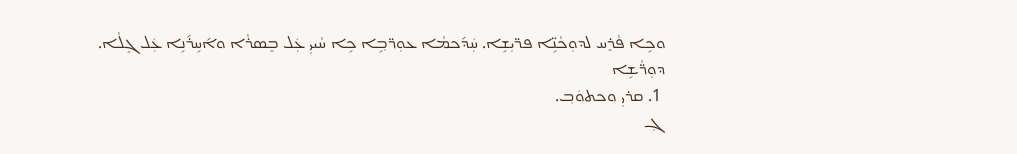ܘܟܹܐ ܦܵܪܸܚ ܠܕܘܼܟܵܢܹ̈ܐ ܦܪ̈ܝܼܫܹܐ. ܚܲܕ݇ܟܡܵܐ ܥܘܼܪ̈ܒ݂ܹܐ ܟܹܐ ܚܵܝܝܼ ܥܲܠ ܒܸܣܪܵܐ ܘܐ݇ܚܹܪ݇ܢܹܐ ܥܲܠ ܓܸܠܵܐ.
ܕܘܼܪ̈ܵܫܹܐ
 1. ܩܪܝܼ ܘܟܬܘܿܒ݂.
 ܓܼ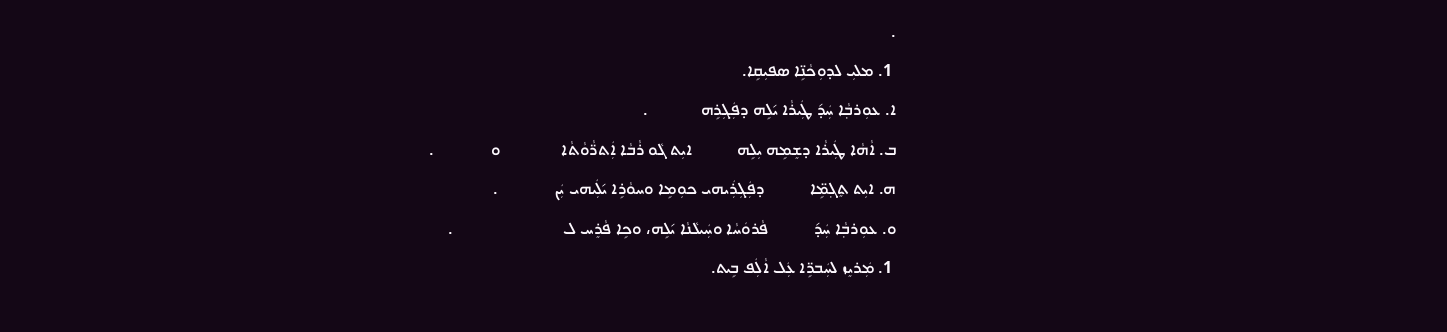.
 1. ܡܠܝܼ ܠܕܘܼܟܵܢܹ̈ܐ ܣܦܝܼܩܹܐ.
ܐ. ܥܘܼܪܒ݂ܵܐ ܚܲܕ݇ ܛܲܝܪܵܐ ܝ݇ܠܹܗ ܕܦܲܓܼܪܹܗ             .
ܒ. ܐܵܗܵܐ ܛܲܝܪܵܐ ܕܫܸܡܹܗ ܝܼܠܹܗ           ܐܝܼܬ ܓܵܘ ܪܵܒܵܐ ܐܲܬܪ̈ܵܘܵܬܵܐ               ܘ              .
ܗ. ܐܝܼܬ ܬܸܓ݂ܡܹ̈ܐ           ܕܦܲܓܼܪܲܝܗܝ ܟܘܼܡܹܐ ܘܚܘܵܪܹܐ ܝ݇ܠܲܝܗܝ ܝܲܢ              .
ܘ. ܥܘܼܪܒ݂ܵܐ ܚܲܕ݇           ܦܵܪܘܿܚܵܐ ܘܚܲܝܠܵܢܵܐ ܝ݇ܠܹܗ، ܘܟܹܐ ܦܵܪܸܚ ܠ                           .
 1. ܡܲܪܝܸܙ ܠܚܲܒܪܹ̈ܐ ܥܲܠ ܐܵܠܲܦ ܒܹܝܬ.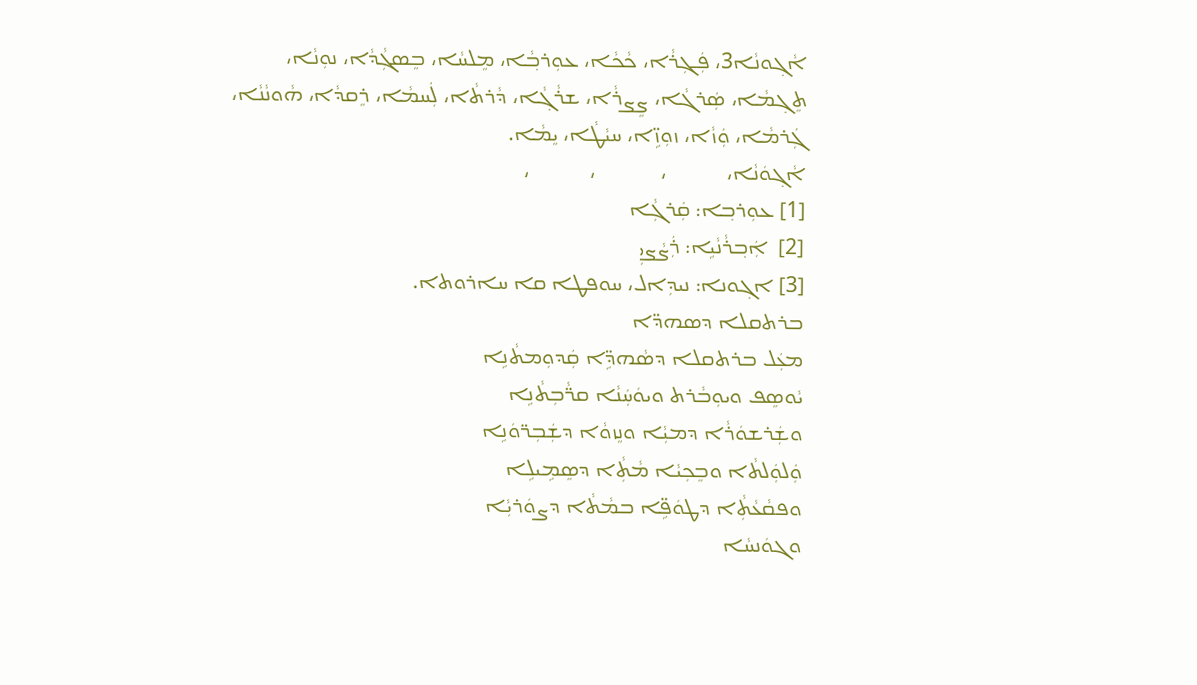ܐܵܓ݂ܘܢܵܐ3، ܦܲܓܼܪܵܐ، ܟܵܟܵܐ، ܥܘܼܪܒ݂ܵܐ، ܡܸܠܚܵܐ، ܒܸܣܓܼܵܕܵܐ، ܢܘܼܢܵܐ، ܬܸܓ݂ܡܵܐ، ܣܲܪܓܵܐ، ܨܸܨܪܵܐ، ܫܪܵܓ݂ܵܐ، ܕܵܪܬܵܐ، ܠܲܚܡܵܐ، ܪܸܩܕܵܐ، ܗܵܘܢܵܢܵܐ، ܓܲܪܡܵܐ، ܘܲܙܵܐ، ܙܘܼܙܹ̈ܐ، ܚܝܵܛܵܐ، ܝܸܡܵܐ.
ܐܵܓ݂ܘܿܢܵܐ،           ،            ،           ،
[1] ܥܘܼܪܒ݂ܐ: ܩܲܪܓܼܵܐ
[2]  ܐܲܒ݂ܪܵܢܵܝܹܐ: ܪܲܨܵܨܝܼ
[3] ܐܓ݂ܘܢܐ: ܢܝܕܼܐܠ، ܚܘܦܛܐ ܩܐ ܚܐܪܘܬܐ.
ܒܪܬܩܠܐ ܕܣܗܕ̈ܐ
ܡܥܲܠ ܒܪܬܩܠܐ ܕܣܵܗܕܹ̈ܐ ܩܲܕܘܼܡܬܵܢܹܐ
ܝܵܘܣܸܦ ܘܝܘܼܒܵܪܬ ܘܝܘܿܚܲܢܵܐ ܩܪ̈ܵܒܼܬܵܢܹܐ
ܘܫܲܪܫܘܿܪܵܐ ܕܡܝܼܵܐ ܘܢܸܙܘܵܐ ܕܫܲܒܼܪ̈ܘܿܢܹܐ
ܘܲܠܘܲܠܬܵܐ ܘܒܸܟܼܝܵܐ ܡܵܬܼܵܐ ܕܣܸܡܹܝܠܹܐ
ܘܦܩܵܥܵܬܼܵܐ ܕܛܘܿܦܹ̈ܐ ܒܡܵܬܵܐ ܕܨܘܿܪܝܼܵܐ
ܘܓܘܿܢܚܵܐ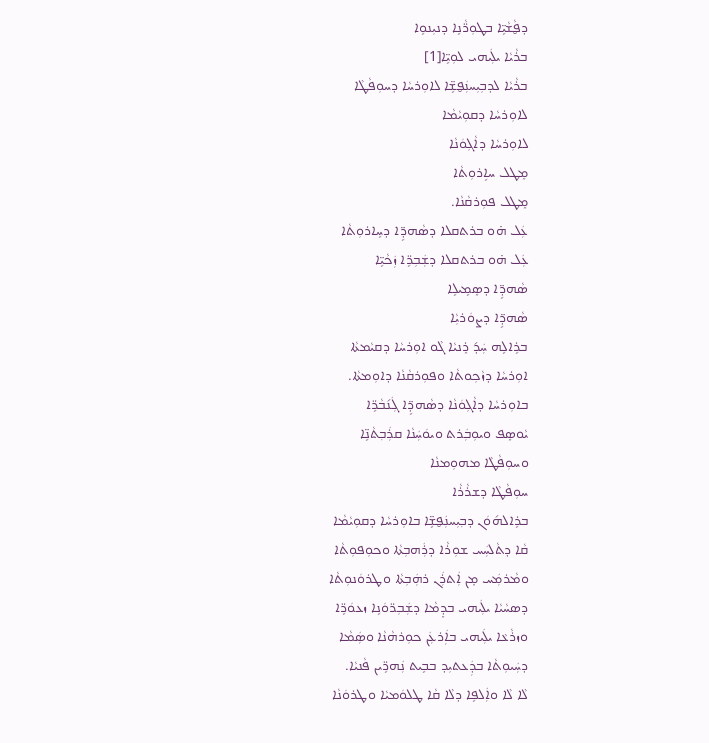ܕܦ̮ܵܫܵܝܹ̈ܐ ܒܛܘܼܪ̈ܵܢܹܐ ܕܢܝܼܢܘܹܐ
ܒܪܵܝܵܐ ܝܠܲܝܗܝ ܠܘܼܝܹ̈ܐ[1]
ܒܪܵܝܵܐ ܠܕܒܼܝܼܚܢܲܦ̮ܫܹ̈ܐ ܠܐܘܼܪܚܵܐ ܕܚܘܼܦܵܛܵܐ
ܠܐܘܼܪܚܵܐ ܕܩܘܼܝܵܡܵܐ
ܠܐܘܼܪܚܵܐ ܕܐܵܓܼܘܿܢܵܐ
ܡܸܛܠ ܚܐܹܪܘܼܬܵܐ
ܡܸܛܠ ܦܘܼܪܩܵܢܵܐ.
ܥܲܠ ܗ̇ܘ ܒܪܬܩܠܐ ܕܣܵܗܕܹ̈ܐ ܕܚܹܐܪܘܼܬܵܐ
ܥܲܠ ܗ̇ܘ ܒܪܬܩܠܐ ܕܫܲܒܼܪܹ̈ܐ ܙܲܟܵܝܹ̈ܐ
ܣܵܗܕܹ̈ܐ ܕܣܸܡܹܝܠܹܐ
ܣܵܗܕܹ̈ܐ ܕܨܘܿܪܝܼܵܐ
ܒܪܹܐܠܹܗ ܚܲܕ݇ ܪܸܢܝܵܐ ܓܵܘ ܐܘܼܪܚܵܐ ܕܩܝܵܡܬܵܐ
ܐܘܼܪܚܵܐ ܕܙܵܟܼܘܬܵܐ ܘܦܘܼܪܩܵܢܵܐ ܕܐܘܼܡܬܵܐ.
ܒܐܘܼܪܚܵܐ ܕܐܵܓܼܘܿܢܵܐ ܕܣܵܗܕܹ̈ܐ ܓܲܢ݇ܒܵܪܹ̈ܐ
ܝܵܘܣܸܦ ܘܝܘܼܒܲܪܬ ܘܝܘܿܚܲܢܵܐ ܩܪܲܒ݂ܬܵܢܹ̈ܐ
ܘܚܘܼܦܵܛܵܐ ܡܗܘܼܡܢܵܐ
ܚܘܼܦܵܛܵܐ ܕܫܪܵܪܵܐ
ܒܪܹܐܠܗ݇ܘܿܢ ܕܒ݂ܝܼܚܢܲܦ̮ܫܹ̈ܐ ܒܐܘܼܪܚܵܐ ܕܩܘܼܝܵܡܵܐ
ܩܵܐ ܕܬܵܠܚܲܚ ܫܘܼܪܵܐ ܕܪܲܗܒܼܬܵܐ ܘܟܘܼܦܘܼܬܵܐ
ܘܡܵܪܡܲܚ ܡ̣ܢ ܐܲܬܪܲܢ ܪܗܲܒܼܬܵܐ ܘܛܪܘܿܢܘܼܬܵܐ
ܕܣܚܵܝܵܐ ܝܠܲܝܗܝ ܒܕܸܡܵܐ ܕܫܲܒܼܪ̈ܘܿܢܹܐ ܙܥܘܿܪܹ̈ܐ
ܘܙܪܵܥܵܐ ܝܠܲܝܗܝ ܒܐܲܪܥܲܢ ܟܘܼܪܗܵܢܵܐ ܘܣܲܡܵܐ
ܕܚܲܝܘܼܬܵܐ ܒܕܲܥܬܝܼܕ ܒܒܹܝܬ ܢܲܗܪܹ̈ܝܢ ܦܵܢܝܵܐ.
ܠܵܐ ܠܵܐ ܘܐܲܠܦܹܐ ܕܠܵܐ ܩܵܐ ܛܠܘܿܡܝܵܐ ܘܛܪܘܿܢܵܐ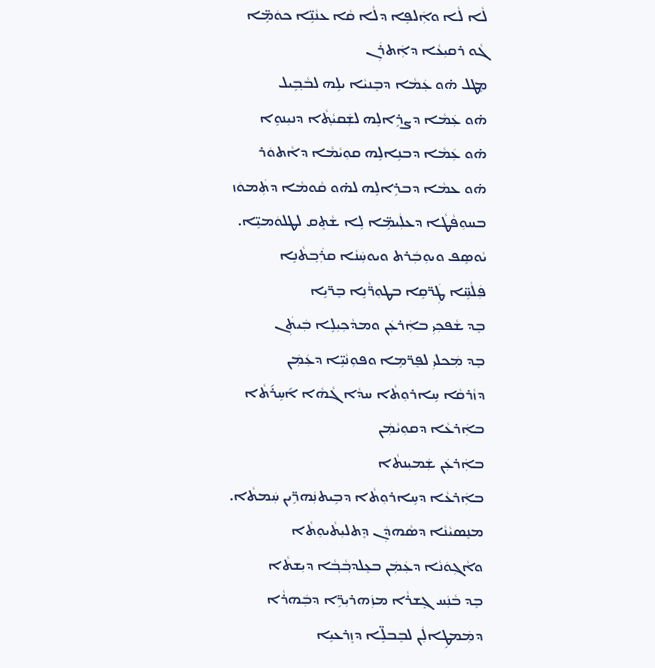ܠܵܐ ܠܵܐ ܘܐܲܠܦܹܐ ܕܠܵܐ ܩܵܐ ܥܢܵܢܹ̈ܐ ܟܘܿܡܹ̈ܐ
ܓܵܘ ܪܩܝܼܥܵܐ ܕܐܲܬܪܲܢ
ܡܸܛܠ ܗ̇ܘ ܥܲܡܵܐ ܕܒܸܢܝܵܐ ܝܠܹܗ ܠܒܵܒ݂ܹܝܠ
ܗ̇ܘ ܥܲܡܵܐ ܕܨܪܹܐܠܹܗ ܠܫܲܩܝܵܬ݂ܵܐ ܕܢܝܼܢܘܹܐ
ܗ̇ܘ ܥܲܡܵܐ ܕܒܢܹܐܠܹܗ ܩܘܼܝܵܡܵܐ ܕܐܵܬܘܿܪ
ܗ̇ܘ ܥܡܵܐ ܕܒܪܹܐܠܹܗ ܠܗ̇ܘ ܩܵܘܡܵܐ ܕܬܲܡܘܿܙ
ܒܚܘܼܦܵܛܵܐ ܕܥܠܲܝܡܹ̈ܐ ܠܹܐ ܫܵܬܸܩ ܠܛܠܘܿܡܝܹ̈ܐ.
ܝܵܘܣܸܦ ܘܝܘܼܒܲܪܬ ܘܝܘܚܲܢܵܐ ܩܪܲܒ݂ܬܵܢܹܐ
ܦܲܠܵܚܹ̈ܐ ܛܲܪ̈ܩܹܐ ܒܛܘܼܪ̈ܵܢܹܐ ܒܸܪ̈ܝܹܐ
ܒܸܕ ܫܵܦܟܼܝܼ ܒܐܲܪܥܲܢ ܘܡܕܵܟܼܝܼܠܹܐ ܒܲܝܬܲܢ
ܒܸܕ ܡܲܟܠܝܼ ܠܦܸܪ̈ܡܹܐ ܘܦܘܼܢܵܝܹ̈ܐ ܕܥܲܡܲܢ
ܕܙܵܪܩܵܐ ܚܹܐܪܘܼܬܵܐ ܚܕܵܐ ܓܵܗܵܐ ܐ݇ܚܹܪ݇ܬܵܐ
ܒܐܲܪܥܵܐ ܕܩܘܼܝܵܡܲܢ
ܒܐܲܪܥܲܢ ܫܲܡܝܼܢܬܵܐ
ܒܐܲܪܥܵܐ ܕܚܹܐܪܘܼܬܵܐ ܕܒܹܝܬܢܲܗܪܹ̈ܝܢ ܚܲܡܬܵܐ.
ܡܢܸܣܝܵܢܵܐ ܕܣܵܗܕܲܢ ܕܸܬܠܝܼܬܵܝܘܼܬܵܐ
ܘܐܵܓܼܘܿܢܵܐ ܕܥܲܡܲܢ ܒܥܸܠܕܒ݂ܵܒ݂ܵܐ ܕܝܼܫܬܵܐ
ܒܸܕ ܒܵܢܲܚ ܓܸܫܪܵܐ ܡܙܲܗܪܝܼܪܹ̈ܐ ܕܒܲܗܪܵܐ
ܕܡܲܡܛܹܐܠܲܢ ܠܒܸܒܠܹ̈ܐ ܕܙܸܪܥܝܹܐ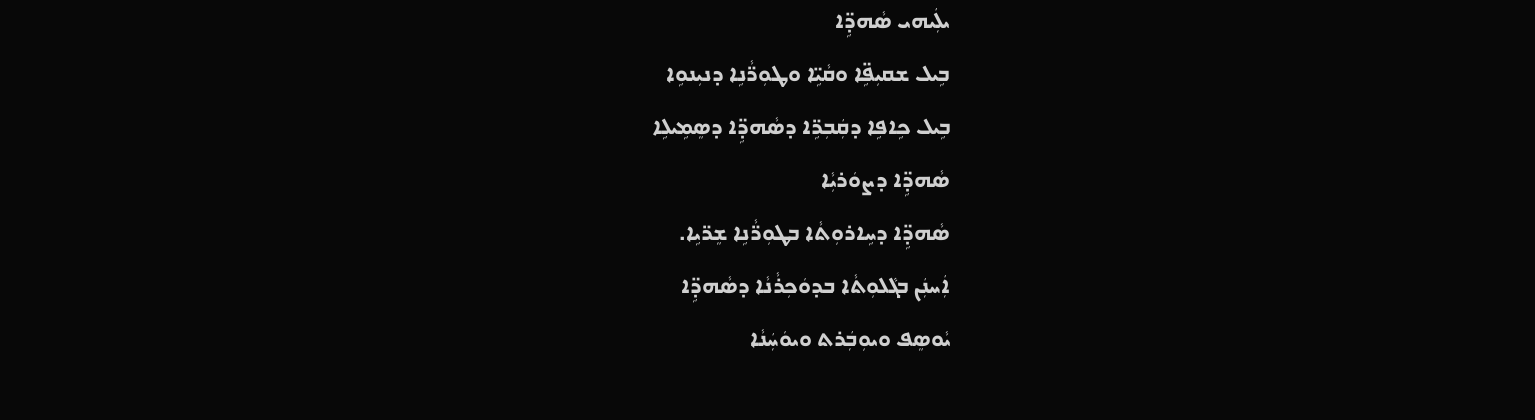ܝܠܲܝܗܝ ܣܵܗܕܹ̈ܐ
ܒܹܝܠ ܫܩܝܼܦܹ̈ܐ ܘܩܵܝܹ̈ܐ ܘܛܘܼܪ̈ܵܢܹܐ ܕܢܝܼܢܘܹܐ
ܒܹܝܠ ܟܹܐܦܹܐ ܕܩܲܒܼܪܹ̈ܐ ܕܣܵܗܕܹ̈ܐ ܕܣܸܡܹܝܠܹܐ
ܣܵܗܕܹ̈ܐ ܕܨܘܿܪܝܼܵܐ
ܣܵܗܕܹ̈ܐ ܕܚܹܐܪܘܼܬܵܐ ܒܛܘܼܪ̈ܵܢܹܐ ܫܸܪ̈ܝܹܐ.
ܐܲܚܢܲܢ ܒܓܵܠܘܼܬܵܐ ܒܕܘܿܟܼܪܵܢܵܐ ܕܣܵܗܕܹ̈ܐ
ܝܵܘܣܸܦ ܘܝܘܼܒܲܪܬ ܘܝܘܿܚܲܢܵܐ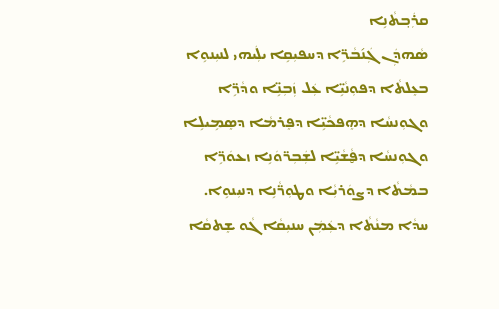ܩܪܲܒ݂ܬܵܢܹܐ
ܣܵܗܕܲܢ ܓܲܢ݇ܒܵܪܹ̈ܐ ܕܚܦܝܼܩܹܐ ܝܠܲܝܗܝ ܠܢܝܼܢܘܹܐ
ܒܥܸܠܬܵܐ ܕܦܘܼܢܵܝܹ̈ܐ ܥܲܠ ܙܲܒܼܢܹ̈ܐ ܘܕܵܪܹ̈ܐ
ܘܓܘܼܢܚܵܐ ܕܗܸܦܟܵܝܹ̈ܐ ܕܦܸܪܡܵܐ ܕܣܸܡܹܝܠܹܐ
ܘܓܘܼܢܚܵܐ ܕܦ̮ܵܫܵܝܹ̈ܐ ܠܫܲܒܼܪ̈ܘܿܢܹܐ ܙܥܘܿܪܹ̈ܐ
ܒܡܵܬܵܐ ܕܨܘܿܪܝܼܵܐ ܘܛܘܼܪ̈ܵܢܹܐ ܕܢܝܼܢܘܹܐ.
ܚܕܵܐ ܡܢܵܬܵܐ ܕܥܲܡܲܢ ܚܢܝܼܩܵܐ ܓܵܘ ܫܸܬܩܵܐ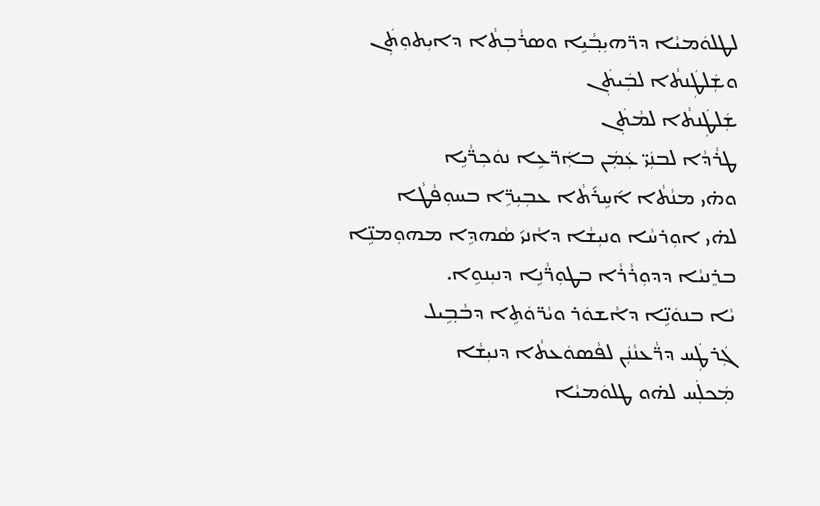ܠܛܠܘܿܡܝܵܐ ܕܪ̈ܗܝܼܒ݂ܵܝܹܐ ܘܣܪܵܒܼܬܵܐ ܕܐܝܼܬܘܼܬܲܢ
ܘܫܲܠܛܲܢܬܵܐ ܠܒܲܝܬܲܢ
ܫܲܠܛܲܢܬܵܐ ܠܡܵܬܲܢ
ܛܪܵܕܵܐ ܠܒܢܲܝ̈ ܥܲܡܲܢ ܒܐܲܪ̈ܥܹܐ ܢܘܿܟܼܪ̈ܵܝܹܐ
ܘܗ̇ܝ ܡܢܵܬܵܐ ܐ݇ܚܹܪ݇ܬܵܐ ܥܒܼܝܼܪܹ̈ܐ ܒܚܘܼܦܵܛܵܐ
ܠܗ̇ܝ ܐܘܼܪܚܵܐ ܘܢܝܼܫܵܐ ܕܐܵܢܝ݇ ܣܵܗܕܹܐ ܡܗܘܼܡܢܹ̈ܐ
ܒܪܸܢܝܵܐ ܕܕܘܼܪܵܪܵܐ ܒܛܘܼܪ̈ܵܢܹܐ ܕܢܝܼܢܘܹܐ.
ܝܵܐ ܒܢܘܿܢܹ̈ܐ ܕܐܵܫܘܿܪ ܘܝܵܪ̈ܘܿܬܹܐ ܕܒܵܒ݂ܹܝܠ
ܓܲܪܛܲܚ ܕܪ̈ܵܥܢܵܢܲܢ ܠܦܵܣܘܿܥܬܵܐ ܕܢܝܼܫܵܐ
ܡܲܟܠܲܚ ܠܗ̇ܘ ܛܠܘܿܡܝܵܐ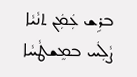ܒܪܹܫ ܥܲܡܲܢ ܬܢܵܝܵܐ
ܨܵܠܲܚ ܒܡܸܫܛܵܚܵܐ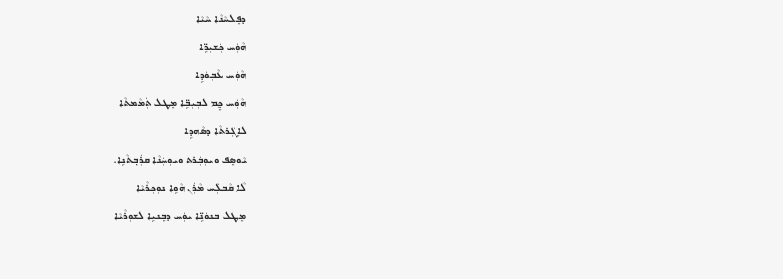ܕܦܸܠܚܵܢܵܐ ܚܵܝܵܐ
ܗܵܘܲܚ ܟܲܫܝܼܪܹ̈ܐ
ܗܵܘܲܚ ܥܵܒܼܘܿܕܹܐ
ܗܵܘܲܚ ܟ̰ܸܡ ܠܒܼܝܼܒܹ̈ܐ ܡܸܛܠ ܬܲܡܵܡܬܵܐ
ܠܐܸܓܲܪܬܵܐ ܕܣܵܗܕܹܐ
ܝܵܘܣܸܦ ܘܝܘܼܒܲܪܬ ܘܝܘܼܚܲܢܵܐ ܩܪܲܒ݂ܬܵܢܹܐ.
ܠܵܐ ܩܵܒܠܲܚ ܡܵܪܲܢ ܗܵܘܹܐ ܢܘܼܟܼܪܵܝܵܐ
ܡܸܛܠ ܒܢܘܿܢܹ̈ܐ ܝܘܲܚ ܕܒܸܢܝܹܐ ܠܫܘܼܪܵܝܵܐ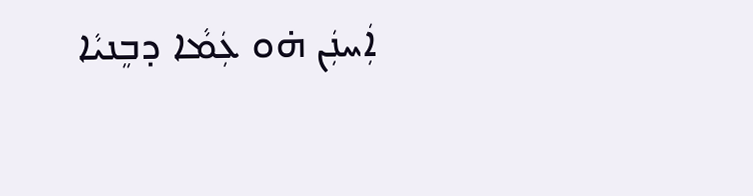ܐܲܚܢܲܢ ܗ̇ܘ ܥܲܡܵܐ ܕܒܸܢܝܵܐ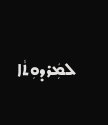ܠܡܲܪܕܘܼܬܵܐ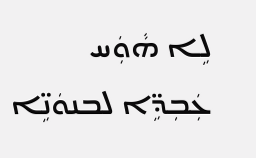ܠܹܐ ܗܵܘܲܚ ܥܲܒܼܕܹ̈ܐ ܠܒܢܘܿܢܹ̈ܐ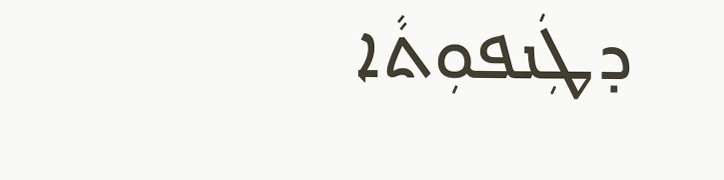ܕܛܲܢܦܘܼܬܵܐ